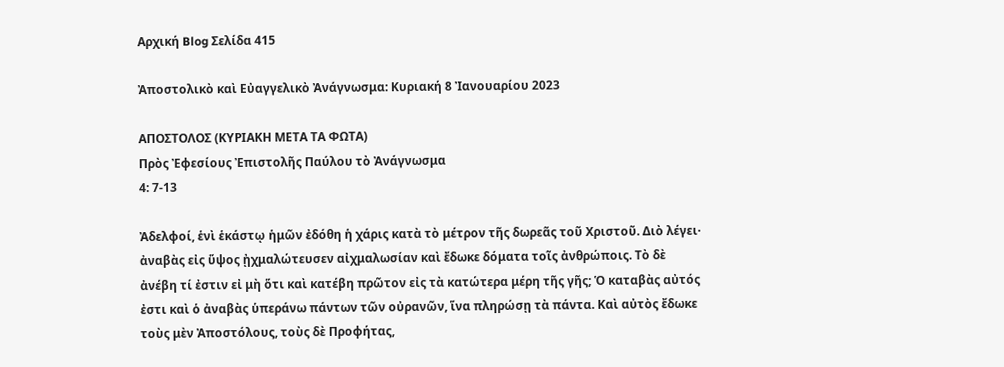Αρχική Blog Σελίδα 415

Ἀποστολικὸ καὶ Εὐαγγελικὸ Ἀνάγνωσμα: Κυριακή 8 Ἰανουαρίου 2023

ΑΠΟΣΤΟΛΟΣ (ΚΥΡΙΑΚΗ ΜΕΤΑ ΤΑ ΦΩΤΑ)
Πρὸς Ἐφεσίους Ἐπιστολῆς Παύλου τὸ Ἀνάγνωσμα
4: 7-13

Ἀδελφοί, ἑνὶ ἑκάστῳ ἡμῶν ἐδόθη ἡ χάρις κατὰ τὸ μέτρον τῆς δωρεᾶς τοῦ Χριστοῦ. Διὸ λέγει· ἀναβὰς εἰς ὕψος ᾐχμαλώτευσεν αἰχμαλωσίαν καὶ ἔδωκε δόματα τοῖς ἀνθρώποις. Τὸ δὲ ἀνέβη τί ἐστιν εἰ μὴ ὅτι καὶ κατέβη πρῶτον εἰς τὰ κατώτερα μέρη τῆς γῆς; Ὁ καταβὰς αὐτός ἐστι καὶ ὁ ἀναβὰς ὑπεράνω πάντων τῶν οὐρανῶν, ἵνα πληρώσῃ τὰ πάντα. Καὶ αὐτὸς ἔδωκε τοὺς μὲν Ἀποστόλους, τοὺς δὲ Προφήτας,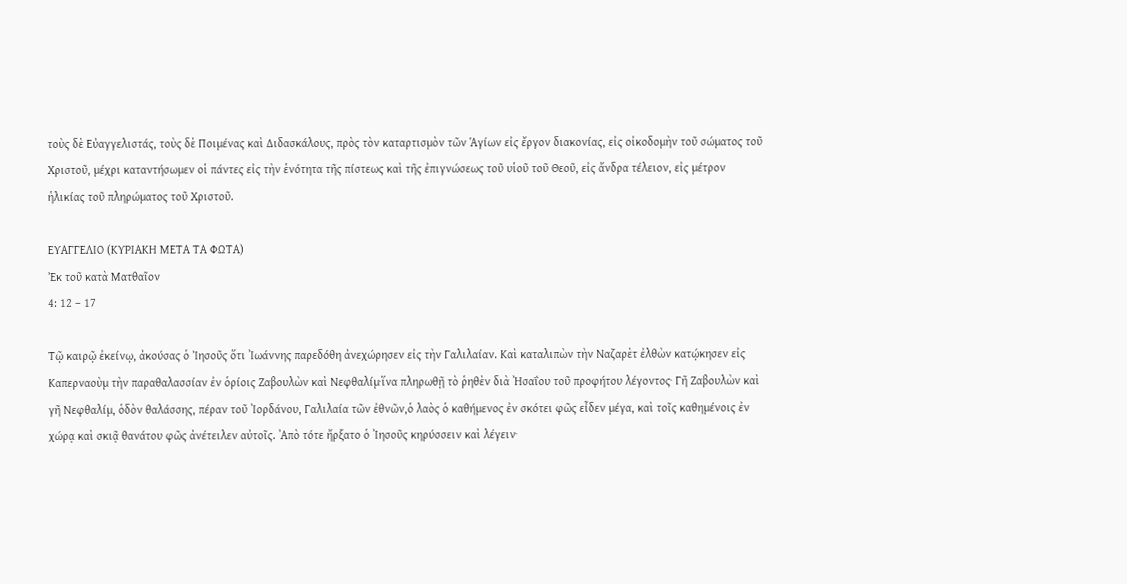τοὺς δὲ Εὐαγγελιστάς, τοὺς δὲ Ποιμένας καὶ Διδασκάλους, πρὸς τὸν καταρτισμὸν τῶν Ἁγίων εἰς ἔργον διακονίας, εἰς οἰκοδομὴν τοῦ σώματος τοῦ Χριστοῦ, μέχρι καταντήσωμεν οἱ πάντες εἰς τὴν ἑνότητα τῆς πίστεως καὶ τῆς ἐπιγνώσεως τοῦ υἱοῦ τοῦ Θεοῦ, εἰς ἄνδρα τέλειον, εἰς μέτρον ἡλικίας τοῦ πληρώματος τοῦ Χριστοῦ.

ΕΥΑΓΓΕΛΙΟ (ΚΥΡΙΑΚΗ ΜΕΤΑ ΤΑ ΦΩΤΑ)
Ἐκ τοῦ κατὰ Ματθαῖον
4: 12 – 17

Τῷ καιρῷ ἐκείνῳ, ἀκούσας ὁ Ἰησοῦς ὅτι ᾽Ιωάννης παρεδόθη ἀνεχώρησεν εἰς τὴν Γαλιλαίαν. Καὶ καταλιπὼν τὴν Ναζαρὲτ ἐλθὼν κατῴκησεν εἰς Καπερναοὺμ τὴν παραθαλασσίαν ἐν ὁρίοις Ζαβουλὼν καὶ Νεφθαλίμ·ἵνα πληρωθῇ τὸ ῥηθὲν διὰ ᾽Ησαΐου τοῦ προφήτου λέγοντος· Γῆ Ζαβουλὼν καὶ γῆ Νεφθαλίμ, ὁδὸν θαλάσσης, πέραν τοῦ ᾽Ιορδάνου, Γαλιλαία τῶν ἐθνῶν,ὁ λαὸς ὁ καθήμενος ἐν σκότει φῶς εἶδεν μέγα, καὶ τοῖς καθημένοις ἐν χώρᾳ καὶ σκιᾷ θανάτου φῶς ἀνέτειλεν αὐτοῖς. ᾽Απὸ τότε ἤρξατο ὁ ᾽Ιησοῦς κηρύσσειν καὶ λέγειν·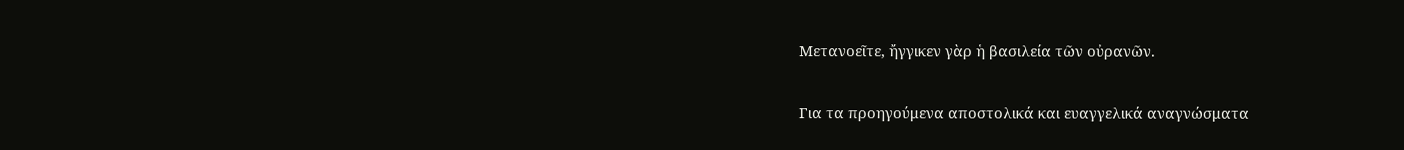Μετανοεῖτε, ἤγγικεν γὰρ ἡ βασιλεία τῶν οὐρανῶν.

Για τα προηγούμενα αποστολικά και ευαγγελικά αναγνώσματα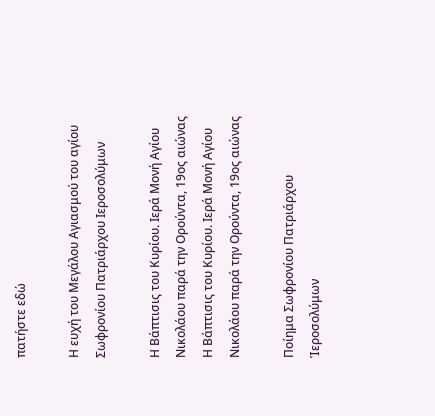πατήστε εδώ

Η ευχή του Μεγάλου Αγιασμού του αγίου Σωφρονίου Πατριάρχου Ιεροσολύμων

Η Βάπτισις του Κυρίου. Ιερά Μονή Αγίου Νικολάου παρά την Ορούντα, 19ος αιώνας
Η Βάπτισις του Κυρίου. Ιερά Μονή Αγίου Νικολάου παρά την Ορούντα, 19ος αιώνας

Ποίημα Σωφρονίου Πατριάρχου Ἱεροσολύμων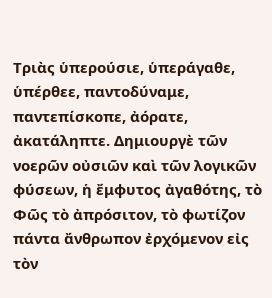Τριὰς ὑπερούσιε, ὑπεράγαθε, ὑπέρθεε, παντοδύναμε, παντεπίσκοπε, ἀόρατε, ἀκατάληπτε. Δημιουργὲ τῶν νοερῶν οὐσιῶν καὶ τῶν λογικῶν φύσεων, ἡ ἔμφυτος ἀγαθότης, τὸ Φῶς τὸ ἀπρόσιτον, τὸ φωτίζον πάντα ἄνθρωπον ἐρχόμενον εἰς τὸν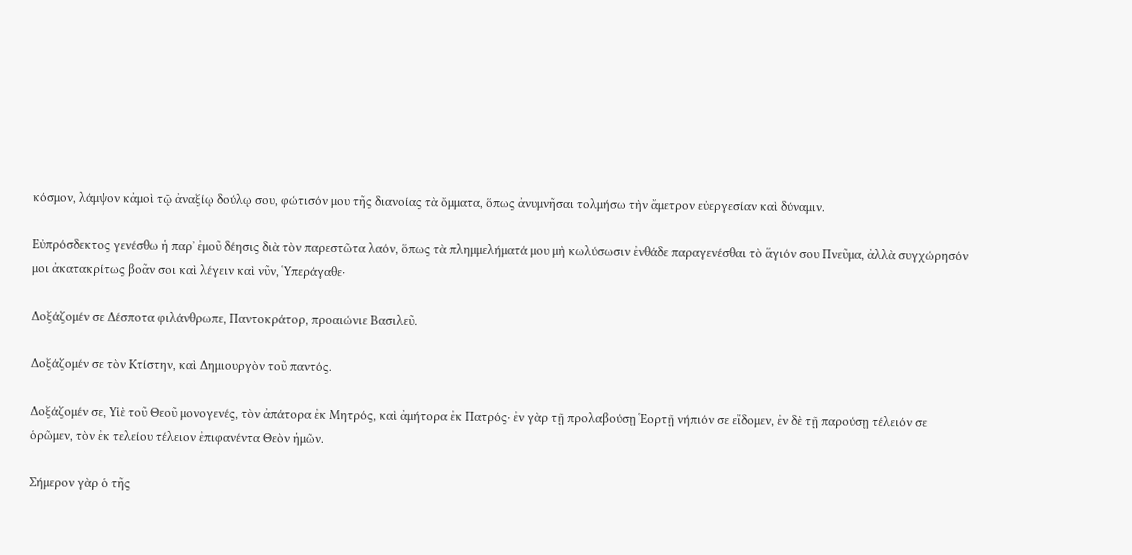κόσμον, λάμψον κἀμοὶ τῷ ἀναξίῳ δούλῳ σου, φώτισόν μου τῆς διανοίας τὰ ὄμματα, ὅπως ἀνυμνῆσαι τολμήσω τὴν ἄμετρον εὐεργεσίαν καὶ δύναμιν.

Εὐπρόσδεκτος γενέσθω ἡ παρ᾽ ἐμοῦ δέησις διὰ τὸν παρεστῶτα λαόν, ὅπως τὰ πλημμελήματά μου μὴ κωλύσωσιν ἐνθάδε παραγενέσθαι τὸ ἅγιόν σου Πνεῦμα, ἀλλὰ συγχώρησόν μοι ἀκατακρίτως βοᾶν σοι καὶ λέγειν καὶ νῦν, Ὑπεράγαθε·

Δοξάζομέν σε Δέσποτα φιλάνθρωπε, Παντοκράτορ, προαιώνιε Βασιλεῦ.

Δοξάζομέν σε τὸν Κτίστην, καὶ Δημιουργὸν τοῦ παντός.

Δοξάζομέν σε, Υἱὲ τοῦ Θεοῦ μονογενές, τὸν ἀπάτορα ἐκ Μητρός, καὶ ἀμήτορα ἐκ Πατρός· ἐν γὰρ τῇ προλαβούσῃ Ἑορτῇ νήπιόν σε εἴδομεν, ἐν δὲ τῇ παρούσῃ τέλειόν σε ὁρῶμεν, τὸν ἐκ τελείου τέλειον ἐπιφανέντα Θεὸν ἡμῶν.

Σήμερον γὰρ ὁ τῆς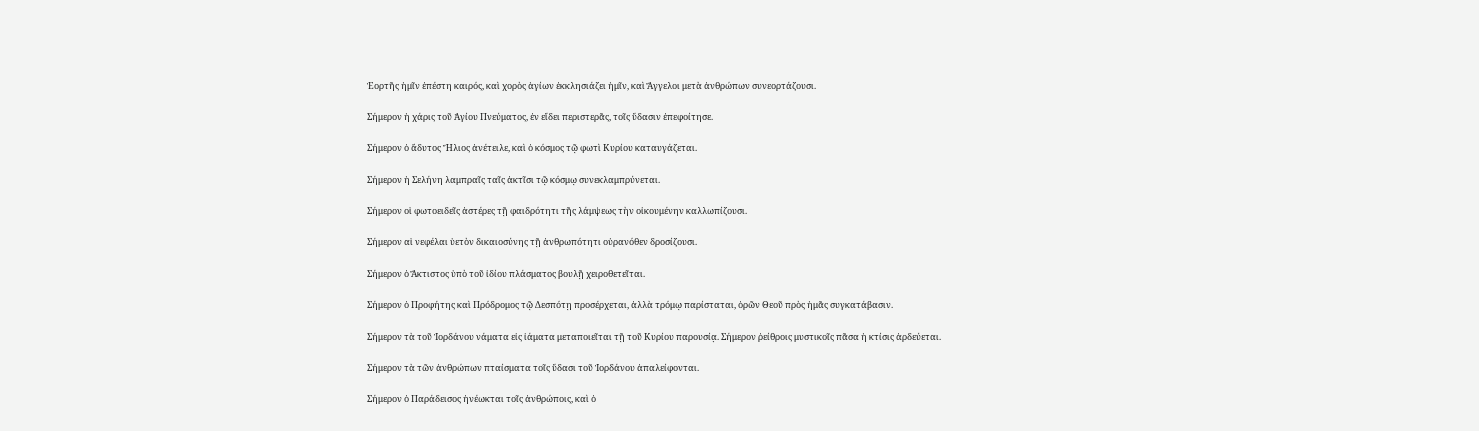Ἑορτῆς ἡμῖν ἐπέστη καιρός, καὶ χορὸς ἁγίων ἐκκλησιάζει ἡμῖν, καὶ Ἄγγελοι μετὰ ἀνθρώπων συνεορτάζουσι.

Σήμερον ἡ χάρις τοῦ Ἁγίου Πνεύματος, ἐν εἴδει περιστερᾶς, τοῖς ὕδασιν ἐπεφοίτησε.

Σήμερον ὁ ἄδυτος Ἥλιος ἀνέτειλε, καὶ ὁ κόσμος τῷ φωτὶ Κυρίου καταυγάζεται.

Σήμερον ἡ Σελήνη λαμπραῖς ταῖς ἀκτῖσι τῷ κόσμῳ συνεκλαμπρύνεται.

Σήμερον οἱ φωτοειδεῖς ἀστέρες τῇ φαιδρότητι τῆς λάμψεως τὴν οἰκουμένην καλλωπίζουσι.

Σήμερον αἱ νεφέλαι ὑετὸν δικαιοσύνης τῇ ἀνθρωπότητι οὐρανόθεν δροσίζουσι.

Σήμερον ὁ Ἄκτιστος ὑπὸ τοῦ ἰδίου πλάσματος βουλῇ χειροθετεῖται.

Σήμερον ὁ Προφήτης καὶ Πρόδρομος τῷ Δεσπότῃ προσέρχεται, ἀλλὰ τρόμῳ παρίσταται, ὁρῶν Θεοῦ πρὸς ἡμᾶς συγκατάβασιν.

Σήμερον τὰ τοῦ Ἰορδάνου νάματα εἰς ἰάματα μεταποιεῖται τῇ τοῦ Κυρίου παρουσίᾳ. Σήμερον ῥείθροις μυστικοῖς πᾶσα ἡ κτίσις ἀρδεύεται.

Σήμερον τὰ τῶν ἀνθρώπων πταίσματα τοῖς ὕδασι τοῦ Ἰορδάνου ἀπαλείφονται.

Σήμερον ὁ Παράδεισος ἠνέωκται τοῖς ἀνθρώποις, καὶ ὁ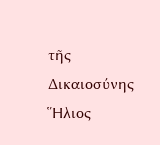τῆς Δικαιοσύνης Ἥλιος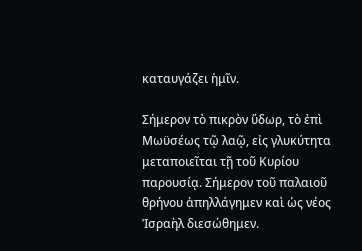καταυγάζει ἡμῖν.

Σήμερον τὸ πικρὸν ὕδωρ, τὸ ἐπὶ Μωϋσέως τῷ λαῷ, εἰς γλυκύτητα μεταποιεῖται τῇ τοῦ Κυρίου παρουσίᾳ. Σήμερον τοῦ παλαιοῦ θρήνου ἀπηλλάγημεν καὶ ὡς νέος Ἰσραὴλ διεσώθημεν.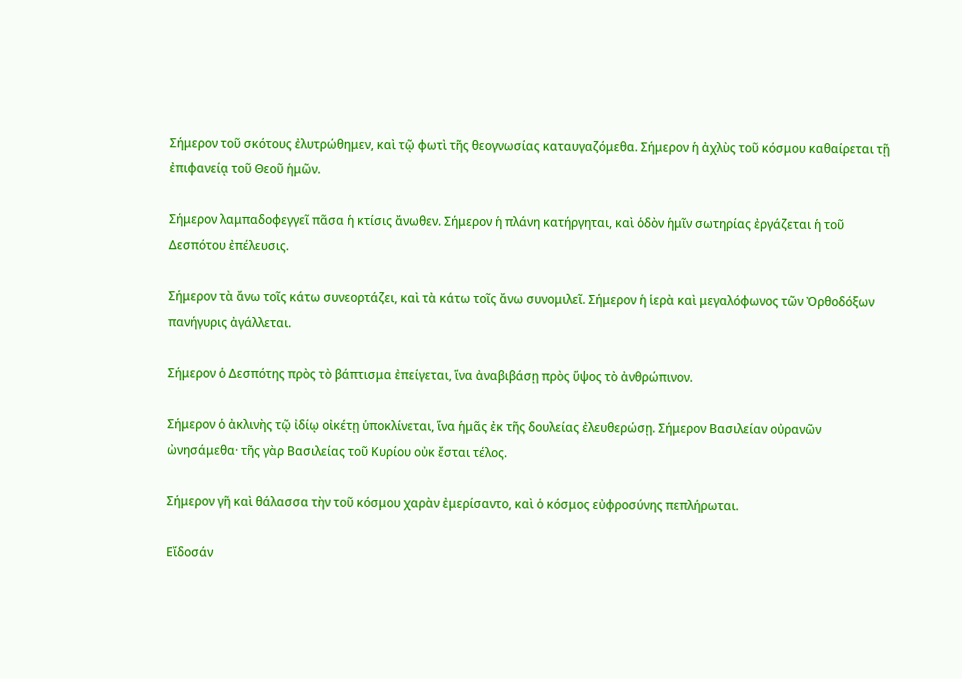Σήμερον τοῦ σκότους ἐλυτρώθημεν, καὶ τῷ φωτὶ τῆς θεογνωσίας καταυγαζόμεθα. Σήμερον ἡ ἀχλὺς τοῦ κόσμου καθαίρεται τῇ ἐπιφανείᾳ τοῦ Θεοῦ ἡμῶν.

Σήμερον λαμπαδοφεγγεῖ πᾶσα ἡ κτίσις ἄνωθεν. Σήμερον ἡ πλάνη κατήργηται, καὶ ὁδὸν ἡμῖν σωτηρίας ἐργάζεται ἡ τοῦ Δεσπότου ἐπέλευσις.

Σήμερον τὰ ἄνω τοῖς κάτω συνεορτάζει, καὶ τὰ κάτω τοῖς ἄνω συνομιλεῖ. Σήμερον ἡ ἱερὰ καὶ μεγαλόφωνος τῶν Ὀρθοδόξων πανήγυρις ἀγάλλεται.

Σήμερον ὁ Δεσπότης πρὸς τὸ βάπτισμα ἐπείγεται, ἵνα ἀναβιβάσῃ πρὸς ὕψος τὸ ἀνθρώπινον.

Σήμερον ὁ ἀκλινὴς τῷ ἰδίῳ οἰκέτῃ ὑποκλίνεται, ἵνα ἡμᾶς ἐκ τῆς δουλείας ἐλευθερώσῃ. Σήμερον Βασιλείαν οὐρανῶν ὠνησάμεθα· τῆς γὰρ Βασιλείας τοῦ Κυρίου οὐκ ἔσται τέλος.

Σήμερον γῆ καὶ θάλασσα τὴν τοῦ κόσμου χαρὰν ἐμερίσαντο, καὶ ὁ κόσμος εὐφροσύνης πεπλήρωται.

Εἴδοσάν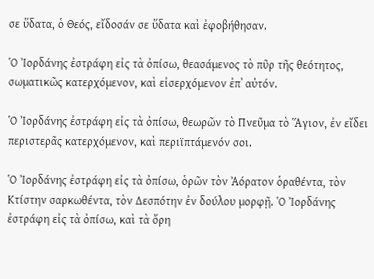σε ὕδατα, ὁ Θεός, εἴδοσάν σε ὕδατα καὶ ἐφοβήθησαν.

Ὁ Ἰορδάνης ἐστράφη εἰς τὰ ὀπίσω, θεασάμενος τὸ πῦρ τῆς θεότητος, σωματικῶς κατερχόμενον, καὶ εἰσερχόμενον ἐπ᾽ αὐτόν.

Ὁ Ἰορδάνης ἐστράφη εἰς τὰ ὀπίσω, θεωρῶν τὸ Πνεῦμα τὸ Ἅγιον, ἐν εἴδει περιστερᾶς κατερχόμενον, καὶ περιϊπτάμενόν σοι.

Ὁ Ἰορδάνης ἐστράφη εἰς τὰ ὀπίσω, ὁρῶν τὸν Ἀόρατον ὁραθέντα, τὸν Κτίστην σαρκωθέντα, τὸν Δεσπότην ἐν δούλου μορφῇ. Ὁ Ἰορδάνης ἐστράφη εἰς τὰ ὀπίσω, καὶ τὰ ὄρη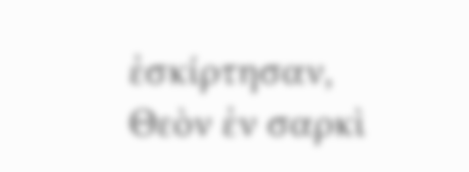ἐσκίρτησαν, Θεὸν ἐν σαρκὶ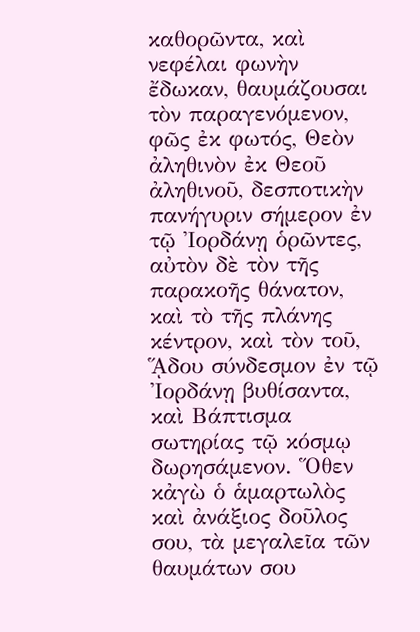καθορῶντα, καὶ νεφέλαι φωνὴν ἔδωκαν, θαυμάζουσαι τὸν παραγενόμενον, φῶς ἐκ φωτός, Θεὸν ἀληθινὸν ἐκ Θεοῦ ἀληθινοῦ, δεσποτικὴν πανήγυριν σήμερον ἐν τῷ Ἰορδάνῃ ὁρῶντες, αὐτὸν δὲ τὸν τῆς παρακοῆς θάνατον, καὶ τὸ τῆς πλάνης κέντρον, καὶ τὸν τοῦ, ᾍδου σύνδεσμον ἐν τῷ Ἰορδάνῃ βυθίσαντα, καὶ Βάπτισμα σωτηρίας τῷ κόσμῳ δωρησάμενον. Ὅθεν κἀγὼ ὁ ἁμαρτωλὸς καὶ ἀνάξιος δοῦλος σου, τὰ μεγαλεῖα τῶν θαυμάτων σου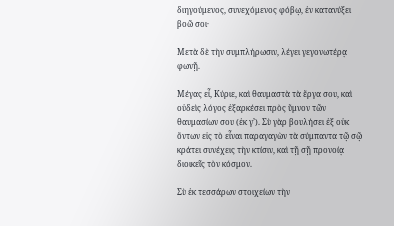διηγούμενος, συνεχόμενος φόβῳ, ἐν κατανύξει βοῶ σοι·

Μετὰ δὲ τὴν συμπλήρωσιν, λέγει γεγονωτέρᾳ φωνῇ.

Μέγας εἶ, Κύριε, καὶ θαυμαστὰ τὰ ἔργα σου, καὶ οὐδεὶς λόγος ἐξαρκέσει πρὸς ὕμνον τῶν θαυμασίων σου (ἐκ γ’). Σὺ γὰρ βουλήσει ἐξ οὐκ ὄντων εἰς τὸ εἶναι παραγαγὼν τὰ σύμπαντα τῷ σῷ κράτει συνέχεις τὴν κτίσιν, καὶ τῇ σῇ προνοίᾳ διοικεῖς τὸν κόσμον.

Σὺ ἐκ τεσσάρων στοιχείων τὴν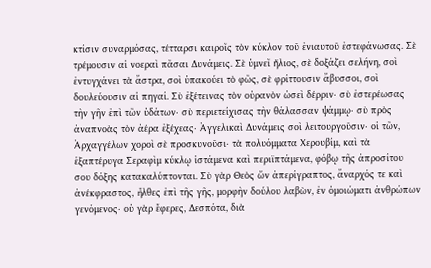κτίσιν συναρμόσας, τέτταρσι καιροῖς τὸν κύκλον τοῦ ἐνιαυτοῦ ἐστεφάνωσας. Σὲ τρέμουσιν αἱ νοεραὶ πᾶσαι Δυνάμεις. Σὲ ὑμνεῖ ἥλιος, σὲ δοξάζει σελήνη, σοὶ ἐντυγχάνει τὰ ἄστρα, σοὶ ὑπακούει τὸ φῶς, σὲ φρίττουσιν ἄβυσσοι, σοὶ δουλεύουσιν αἱ πηγαί. Σὺ ἐξέτεινας τὸν οὐρανὸν ὡσεὶ δέρριν· σὺ ἐστερέωσας τὴν γῆν ἐπὶ τῶν ὑδάτων· σὺ περιετείχισας τὴν θάλασσαν ψάμμῳ· σὺ πρὸς ἀναπνοὰς τὸν ἀέρα ἐξέχεας· Ἀγγελικαὶ Δυνάμεις σοὶ λειτουργοῦσιν· οἱ τῶν, Ἀρχαγγέλων χοροὶ σὲ προσκυνοῦσι· τὰ πολυόμματα Χερουβίμ, καὶ τὰ ἑξαπτέρυγα Σεραφὶμ κύκλῳ ἱστάμενα καὶ περιϊπτάμενα, φόβῳ τῆς ἀπροσίτου σου δόξης κατακαλύπτονται. Σὺ γὰρ Θεὸς ὤν ἀπερίγραπτος, ἄναρχός τε καὶ ἀνέκφραστος, ἦλθες ἐπὶ τῆς γῆς, μορφὴν δούλου λαβὼν, ἐν ὁμοιώματι ἀνθρώπων γενόμενος· οὐ γὰρ ἔφερες, Δεσπότα, διὰ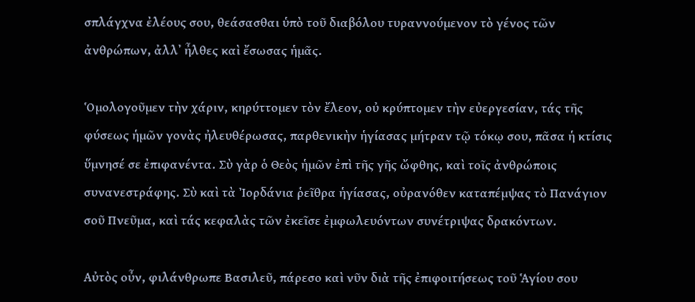σπλάγχνα ἐλέους σου, θεάσασθαι ὑπὸ τοῦ διαβόλου τυραννούμενον τὸ γένος τῶν ἀνθρώπων, ἀλλ᾽ ἦλθες καὶ ἔσωσας ἡμᾶς.

Ὁμολογοῦμεν τὴν χάριν, κηρύττομεν τὸν ἔλεον, οὐ κρύπτομεν τὴν εὐεργεσίαν, τάς τῆς φύσεως ἡμῶν γονὰς ἠλευθέρωσας, παρθενικὴν ἡγίασας μήτραν τῷ τόκῳ σου, πᾶσα ἡ κτίσις ὕμνησέ σε ἐπιφανέντα. Σὺ γὰρ ὁ Θεὸς ἡμῶν ἐπὶ τῆς γῆς ὤφθης, καὶ τοῖς ἀνθρώποις συνανεστράφης. Σὺ καὶ τὰ Ἰορδάνια ῥεῖθρα ἡγίασας, οὐρανόθεν καταπέμψας τὸ Πανάγιον σοῦ Πνεῦμα, καὶ τάς κεφαλὰς τῶν ἐκεῖσε ἐμφωλευόντων συνέτριψας δρακόντων.

Αὐτὸς οὖν, φιλάνθρωπε Βασιλεῦ, πάρεσο καὶ νῦν διὰ τῆς ἐπιφοιτήσεως τοῦ Ἁγίου σου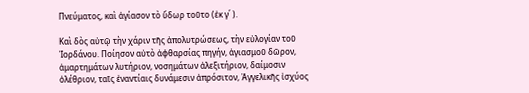Πνεύματος, καὶ ἁγίασον τὸ ὕδωρ τοῦτο (ἐκ γ΄ ).

Καὶ δὸς αὐτῷ τὴν χάριν τῆς ἀπολυτρώσεως, τὴν εὐλογίαν τοῦ Ἰορδάνου. Ποίησον αὐτὸ ἀφθαρσίας πηγήν, ἁγιασμοῦ δῶρον, ἁμαρτημάτων λυτήριον, νοσημάτων ἀλεξιτήριον, δαίμοσιν ὀλέθριον, ταῖς ἐναντίαις δυνάμεσιν ἀπρόσιτον, Ἀγγελικῆς ἰσχύος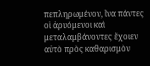πεπληρωμένον, ἵνα πάντες οἱ ἀρυόμενοι καὶ μεταλαμβάνοντες ἔχοιεν αὐτὸ πρὸς καθαρισμὸν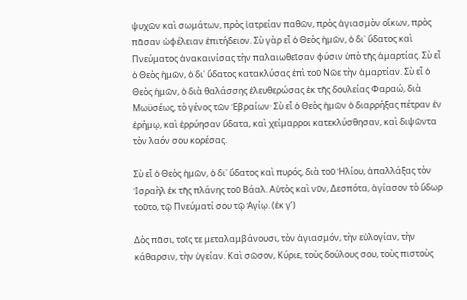ψυχῶν καὶ σωμάτων, πρὸς ἰατρείαν παθῶν, πρὸς ἁγιασμὸν οἴκων, πρὸς πᾶσαν ὠφέλειαν ἐπιτήδειον. Σὺ γὰρ εἶ ὁ Θεὸς ἡμῶν, ὁ δι᾽ ὕδατος καὶ Πνεύματος ἀνακαινίσας τὴν παλαιωθεῖσαν φύσιν ὑπὸ τῆς ἁμαρτίας. Σὺ εἶ ὁ Θεὸς ἡμῶν, ὁ δι᾽ ὕδατος κατακλύσας ἐπὶ τοῦ Νῶε τὴν ἁμαρτίαν. Σὺ εἶ ὁ Θεὸς ἡμῶν, ὁ διὰ θαλάσσης ἐλευθερώσας ἐκ τῆς δουλείας Φαραώ, διὰ Μωϋσέως, τὸ γένος τῶν Ἑβραίων· Σὺ εἶ ὁ Θεὸς ἡμῶν ὁ διαρρήξας πέτραν ἐν ἐρήμῳ, καὶ ἐρρύησαν ὕδατα, καὶ χείμαρροι κατεκλύσθησαν, καὶ διψῶντα τὸν λαόν σου κορέσας.

Σὺ εἶ ὁ Θεὸς ἡμῶν, ὁ δι᾽ ὕδατος καὶ πυρός, διὰ τοῦ Ἡλίου, ἀπαλλάξας τὸν Ἰσραὴλ ἐκ τῆς πλάνης τοῦ Βάαλ. Αὐτὸς καὶ νῦν, Δεσπότα, ἁγίασον τὸ ὕδωρ τοῦτο, τῷ Πνεύματί σου τῷ Ἁγίῳ. (ἐκ γ’)

Δὸς πᾶσι, τοῖς τε μεταλαμβάνουσι, τὸν ἁγιασμόν, τὴν εὐλογίαν, τὴν κάθαρσιν, τὴν ὑγείαν. Καὶ σῶσον, Κύριε, τοὺς δούλους σου, τοὺς πιστοὺς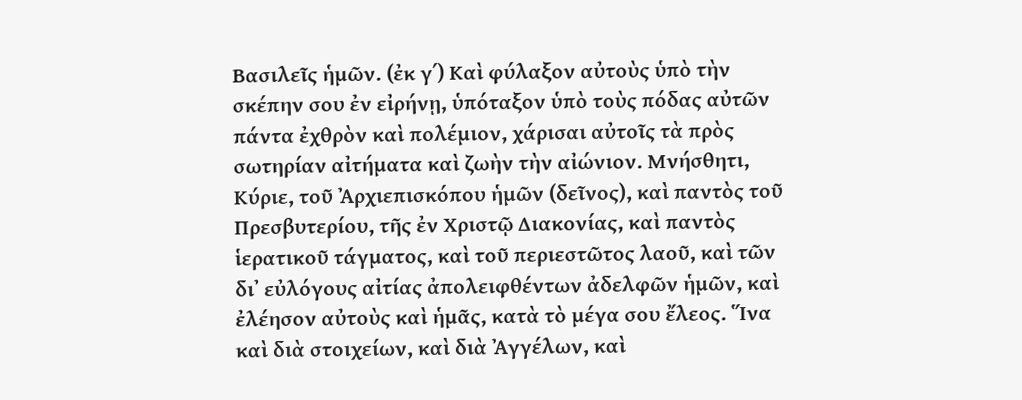Βασιλεῖς ἡμῶν. (ἐκ γ΄) Καὶ φύλαξον αὐτοὺς ὑπὸ τὴν σκέπην σου ἐν εἰρήνῃ, ὑπόταξον ὑπὸ τοὺς πόδας αὐτῶν πάντα ἐχθρὸν καὶ πολέμιον, χάρισαι αὐτοῖς τὰ πρὸς σωτηρίαν αἰτήματα καὶ ζωὴν τὴν αἰώνιον. Μνήσθητι, Κύριε, τοῦ Ἀρχιεπισκόπου ἡμῶν (δεῖνος), καὶ παντὸς τοῦ Πρεσβυτερίου, τῆς ἐν Χριστῷ Διακονίας, καὶ παντὸς ἱερατικοῦ τάγματος, καὶ τοῦ περιεστῶτος λαοῦ, καὶ τῶν δι᾽ εὐλόγους αἰτίας ἀπολειφθέντων ἀδελφῶν ἡμῶν, καὶ ἐλέησον αὐτοὺς καὶ ἡμᾶς, κατὰ τὸ μέγα σου ἔλεος. Ἵνα καὶ διὰ στοιχείων, καὶ διὰ Ἀγγέλων, καὶ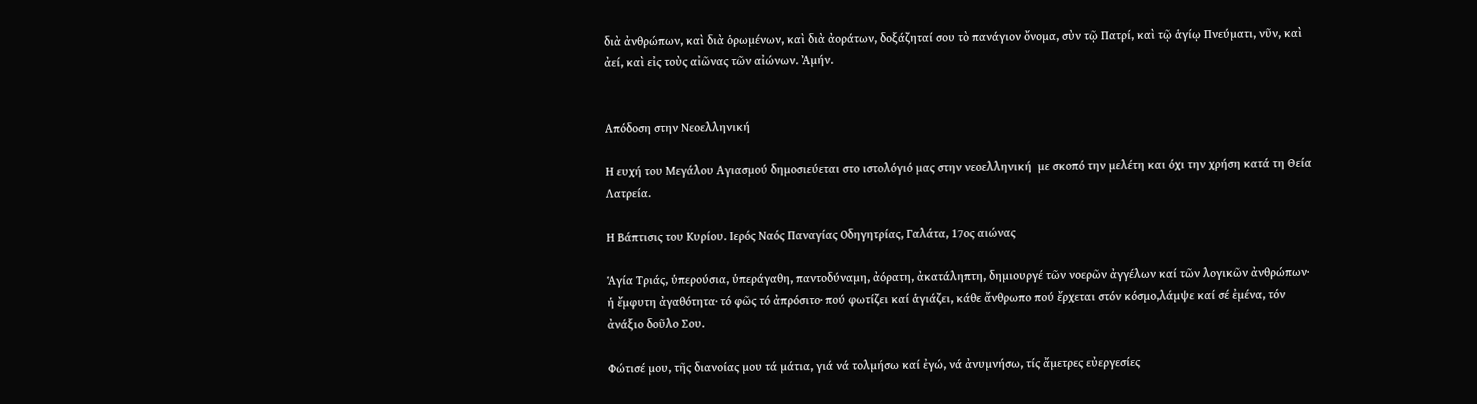διὰ ἀνθρώπων, καὶ διὰ ὁρωμένων, καὶ διὰ ἀοράτων, δοξάζηταί σου τὸ πανάγιον ὄνομα, σὺν τῷ Πατρί, καὶ τῷ ἁγίῳ Πνεύματι, νῦν, καὶ ἀεί, καὶ εἰς τοὺς αἰῶνας τῶν αἰώνων. Ἀμήν.


Απόδοση στην Νεοελληνική

Η ευχή του Μεγάλου Αγιασμού δημοσιεύεται στο ιστολόγιό μας στην νεοελληνική  με σκοπό την μελέτη και όχι την χρήση κατά τη Θεία Λατρεία.

Η Βάπτισις του Κυρίου. Ιερός Ναός Παναγίας Οδηγητρίας, Γαλάτα, 17ος αιώνας

Ἁγία Τριάς, ὑπερούσια, ὑπεράγαθη, παντοδύναμη, ἀόρατη, ἀκατάληπτη, δημιουργέ τῶν νοερῶν ἀγγέλων καί τῶν λογικῶν ἀνθρώπων· ἡ ἔμφυτη ἀγαθότητα· τό φῶς τό ἀπρόσιτο· πού φωτίζει καί ἁγιάζει, κάθε ἄνθρωπο πού ἔρχεται στόν κόσμο,λάμψε καί σέ ἐμένα, τόν ἀνάξιο δοῦλο Σου.

Φώτισέ μου, τῆς διανοίας μου τά μάτια, γιά νά τολμήσω καί ἐγώ, νά ἀνυμνήσω, τίς ἄμετρες εὐεργεσίες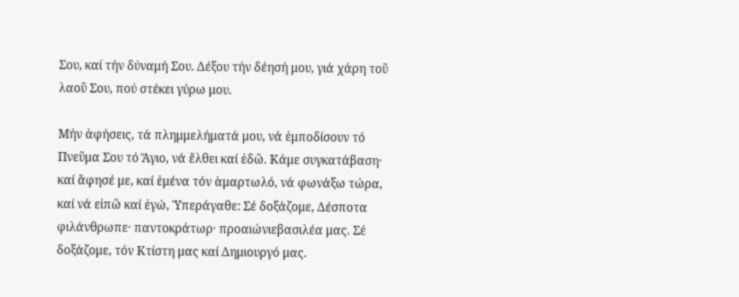Σου, καί τήν δύναμή Σου. Δέξου τήν δέησή μου, γιά χάρη τοῦ λαοῦ Σου, πού στέκει γύρω μου.

Μήν ἀφήσεις, τά πλημμελήματά μου, νά ἐμποδίσουν τό Πνεῦμα Σου τό Ἅγιο, νά ἔλθει καί ἐδῶ. Κάμε συγκατάβαση· καί ἄφησέ με, καί ἐμένα τόν ἁμαρτωλό, νά φωνάξω τώρα, καί νά εἰπῶ καί ἐγώ, Ὑπεράγαθε: Σέ δοξάζομε, Δέσποτα φιλάνθρωπε· παντοκράτωρ· προαιώνιεβασιλέα μας. Σέ δοξάζομε, τόν Κτίστη μας καί Δημιουργό μας.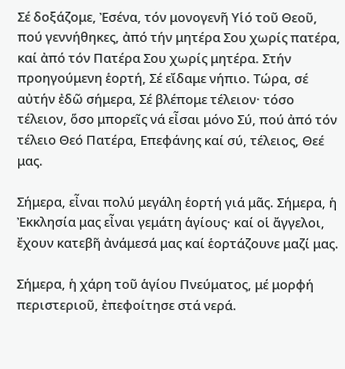Σέ δοξάζομε, Ἐσένα, τόν μονογενῆ Υἱό τοῦ Θεοῦ, πού γεννήθηκες, ἀπό τήν μητέρα Σου χωρίς πατέρα, καί ἀπό τόν Πατέρα Σου χωρίς μητέρα. Στήν προηγούμενη ἑορτή, Σέ εἴδαμε νήπιο. Τώρα, σέ αὐτήν ἐδῶ σήμερα, Σέ βλέπομε τέλειον· τόσο τέλειον, ὅσο μπορεῖς νά εἶσαι μόνο Σύ, πού ἀπό τόν τέλειο Θεό Πατέρα, Επεφάνης καί σύ, τέλειος, Θεέ μας.

Σήμερα, εἶναι πολύ μεγάλη ἑορτή γιά μᾶς. Σήμερα, ἡ Ἐκκλησία μας εἶναι γεμάτη ἁγίους· καί οἱ ἄγγελοι, ἔχουν κατεβῆ ἀνάμεσά μας καί ἑορτάζουνε μαζί μας.

Σήμερα, ἡ χάρη τοῦ ἁγίου Πνεύματος, μέ μορφή περιστεριοῦ, ἐπεφοίτησε στά νερά.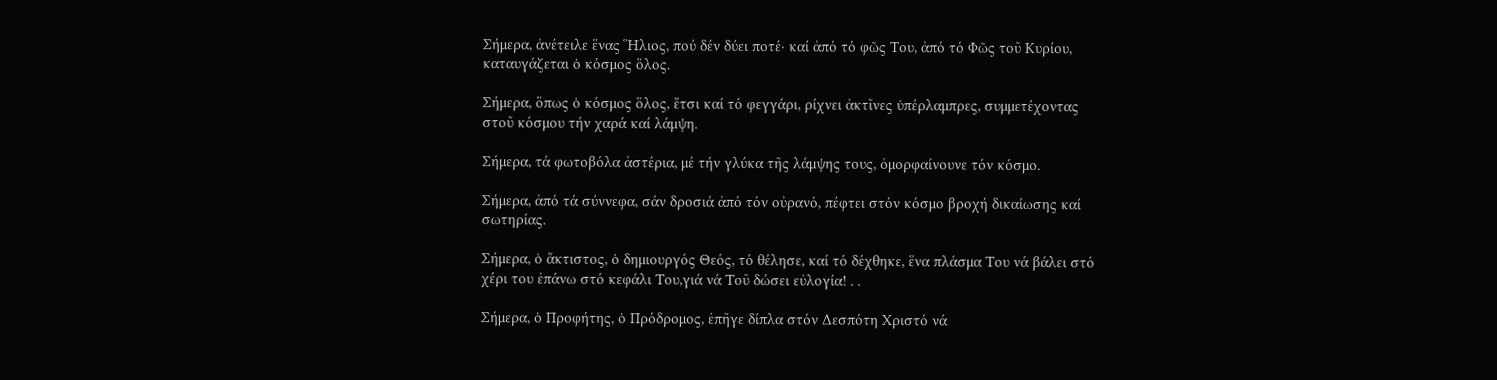Σήμερα, ἀνέτειλε ἕνας Ἥλιος, πού δέν δύει ποτέ· καί ἀπό τό φῶς Του, ἀπό τό Φῶς τοῦ Κυρίου, καταυγάζεται ὁ κόσμος ὅλος.

Σήμερα, ὅπως ὁ κόσμος ὅλος, ἔτσι καί τό φεγγάρι, ρίχνει ἀκτῖνες ὑπέρλαμπρες, συμμετέχοντας στοῦ κόσμου τήν χαρά καί λάμψη.

Σήμερα, τά φωτοβόλα ἀστέρια, μέ τήν γλύκα τῆς λάμψης τους, ὀμορφαίνουνε τόν κόσμο.

Σήμερα, ἀπό τά σύννεφα, σάν δροσιά ἀπό τόν οὐρανό, πέφτει στόν κόσμο βροχή δικαίωσης καί σωτηρίας.

Σήμερα, ὁ ἄκτιστος, ὁ δημιουργός Θεός, τό θέλησε, καί τό δέχθηκε, ἕνα πλάσμα Του νά βάλει στό χέρι του ἐπάνω στό κεφάλι Του,γιά νά Τοῦ δώσει εὐλογία! . .

Σήμερα, ὁ Προφήτης, ὁ Πρόδρομος, ἐπῆγε δίπλα στόν Δεσπότη Χριστό νά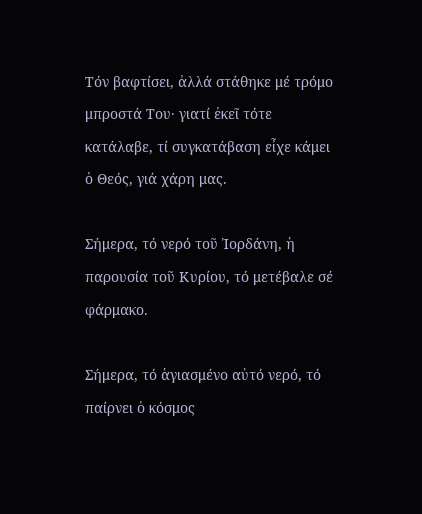Τόν βαφτίσει, ἀλλά στάθηκε μέ τρόμο μπροστά Του· γιατί ἐκεῖ τότε κατάλαβε, τί συγκατάβαση εἶχε κάμει ὁ Θεός, γιά χάρη μας.

Σήμερα, τό νερό τοῦ Ἰορδάνη, ἡ παρουσία τοῦ Κυρίου, τό μετέβαλε σέ φάρμακο.

Σήμερα, τό ἁγιασμένο αὐτό νερό, τό παίρνει ὁ κόσμος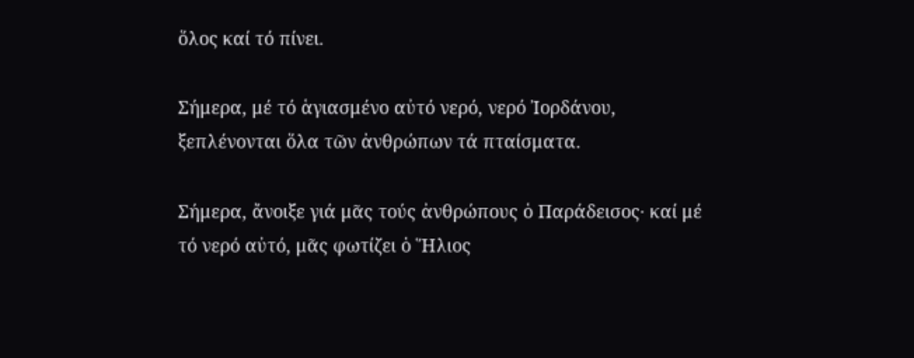ὅλος καί τό πίνει.

Σήμερα, μέ τό ἁγιασμένο αὐτό νερό, νερό Ἰορδάνου, ξεπλένονται ὅλα τῶν ἀνθρώπων τά πταίσματα.

Σήμερα, ἄνοιξε γιά μᾶς τούς ἀνθρώπους ὁ Παράδεισος· καί μέ τό νερό αὐτό, μᾶς φωτίζει ὁ Ἥλιος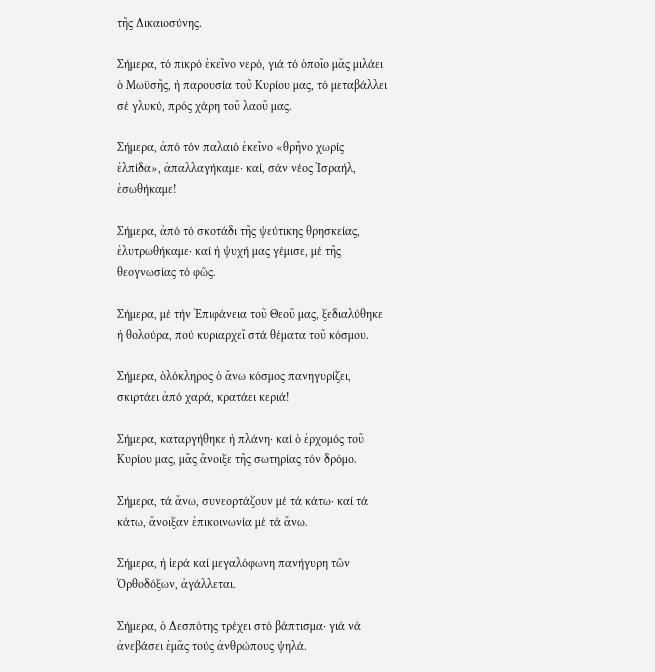τῆς Δικαιοσύνης.

Σήμερα, τό πικρό ἐκεῖνο νερό, γιά τό ὁποῖο μᾶς μιλάει ὁ Μωϋσῆς, ἡ παρουσία τοῦ Κυρίου μας, τό μεταβάλλει σέ γλυκύ, πρός χάρη τοῦ λαοῦ μας.

Σήμερα, ἀπό τόν παλαιό ἐκεῖνο «θρῆνο χωρίς ἐλπίδα», ἀπαλλαγήκαμε· καί, σάν νέος Ἰσραήλ, ἐσωθήκαμε!

Σήμερα, ἀπό τό σκοτάδι τῆς ψεύτικης θρησκείας, ἐλυτρωθήκαμε· καί ἡ ψυχή μας γέμισε, μέ τῆς θεογνωσίας τό φῶς.

Σήμερα, μέ τήν Ἐπιφάνεια τοῦ Θεοῦ μας, ξεδιαλύθηκε ἡ θολούρα, πού κυριαρχεῖ στά θέματα τοῦ κόσμου.

Σήμερα, ὁλόκληρος ὁ ἄνω κόσμος πανηγυρίζει, σκιρτάει ἀπό χαρά, κρατάει κεριά!

Σήμερα, καταργήθηκε ἡ πλάνη· καί ὁ ἐρχομός τοῦ Κυρίου μας, μᾶς ἄνοιξε τῆς σωτηρίας τόν δρόμο.

Σήμερα, τά ἄνω, συνεορτάζουν μέ τά κάτω· καί τά κάτω, ἄνοιξαν ἐπικοινωνία μέ τά ἄνω.

Σήμερα, ἡ ἱερά καί μεγαλόφωνη πανήγυρη τῶν Ὀρθοδόξων, ἀγάλλεται.

Σήμερα, ὁ Δεσπότης τρέχει στό βάπτισμα· γιά νά ἀνεβάσει ἐμᾶς τούς ἀνθρώπους ψηλά.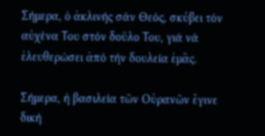Σήμερα, ὁ ἀκλινής σάν Θεός, σκύβει τόν αὐχένα Του στόν δοῦλο Του, γιά νά ἐλευθερώσει ἀπό τήν δουλεία ἐμᾶς.

Σήμερα, ἡ βασιλεία τῶν Οὐρανῶν ἔγινε δική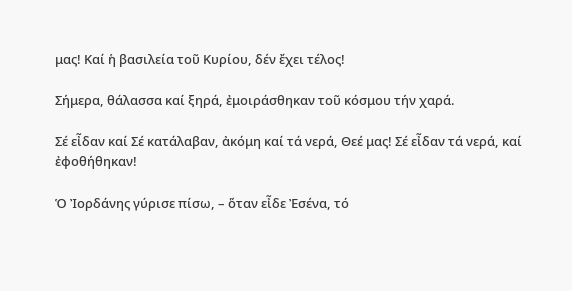μας! Καί ἡ βασιλεία τοῦ Κυρίου, δέν ἔχει τέλος!

Σήμερα, θάλασσα καί ξηρά, ἐμοιράσθηκαν τοῦ κόσμου τήν χαρά.

Σέ εἶδαν καί Σέ κατάλαβαν, ἀκόμη καί τά νερά, Θεέ μας! Σέ εἶδαν τά νερά, καί ἐφοθήθηκαν!

Ὁ Ἰορδάνης γύρισε πίσω, – ὅταν εἶδε Ἐσένα, τό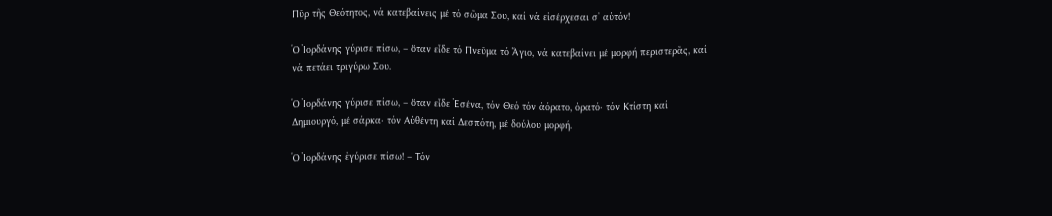Πῦρ τῆς Θεότητος, νά κατεβαίνεις μέ τό σῶμα Σου, καί νά εἰσέρχεσαι σ᾿ αὐτόν!

Ὁ Ἰορδάνης γύρισε πίσω, – ὅταν εἶδε τό Πνεῦμα τό Ἅγιο, νά κατεβαίνει μέ μορφή περιστερᾶς, καί νά πετάει τριγύρω Σου.

Ὁ Ἰορδάνης γύρισε πίσω, – ὅταν εἶδε Ἐσένα, τόν Θεό τόν ἀόρατο, ὁρατό· τόν Κτίστη καί Δημιουργό, μέ σάρκα· τόν Αὐθέντη καί Δεσπότη, μέ δούλου μορφή.

Ὁ Ἰορδάνης ἐγύρισε πίσω! – Τόν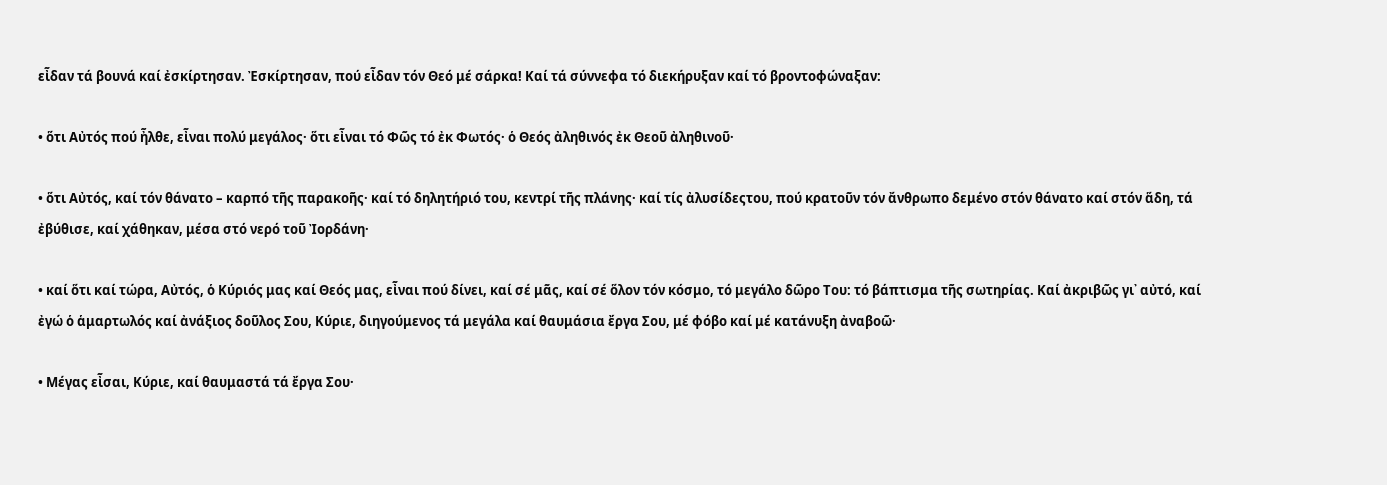εἶδαν τά βουνά καί ἐσκίρτησαν. Ἐσκίρτησαν, πού εἶδαν τόν Θεό μέ σάρκα! Καί τά σύννεφα τό διεκήρυξαν καί τό βροντοφώναξαν:

• ὅτι Αὐτός πού ἦλθε, εἶναι πολύ μεγάλος· ὅτι εἶναι τό Φῶς τό ἐκ Φωτός· ὁ Θεός ἀληθινός ἐκ Θεοῦ ἀληθινοῦ·

• ὅτι Αὐτός, καί τόν θάνατο – καρπό τῆς παρακοῆς· καί τό δηλητήριό του, κεντρί τῆς πλάνης· καί τίς ἀλυσίδεςτου, πού κρατοῦν τόν ἄνθρωπο δεμένο στόν θάνατο καί στόν ἅδη, τά ἐβύθισε, καί χάθηκαν, μέσα στό νερό τοῦ Ἰορδάνη·

• καί ὅτι καί τώρα, Αὐτός, ὁ Κύριός μας καί Θεός μας, εἶναι πού δίνει, καί σέ μᾶς, καί σέ ὅλον τόν κόσμο, τό μεγάλο δῶρο Του: τό βάπτισμα τῆς σωτηρίας. Καί ἀκριβῶς γι᾿ αὐτό, καί ἐγώ ὁ ἁμαρτωλός καί ἀνάξιος δοῦλος Σου, Κύριε, διηγούμενος τά μεγάλα καί θαυμάσια ἔργα Σου, μέ φόβο καί μέ κατάνυξη ἀναβοῶ·

• Μέγας εἶσαι, Κύριε, καί θαυμαστά τά ἔργα Σου·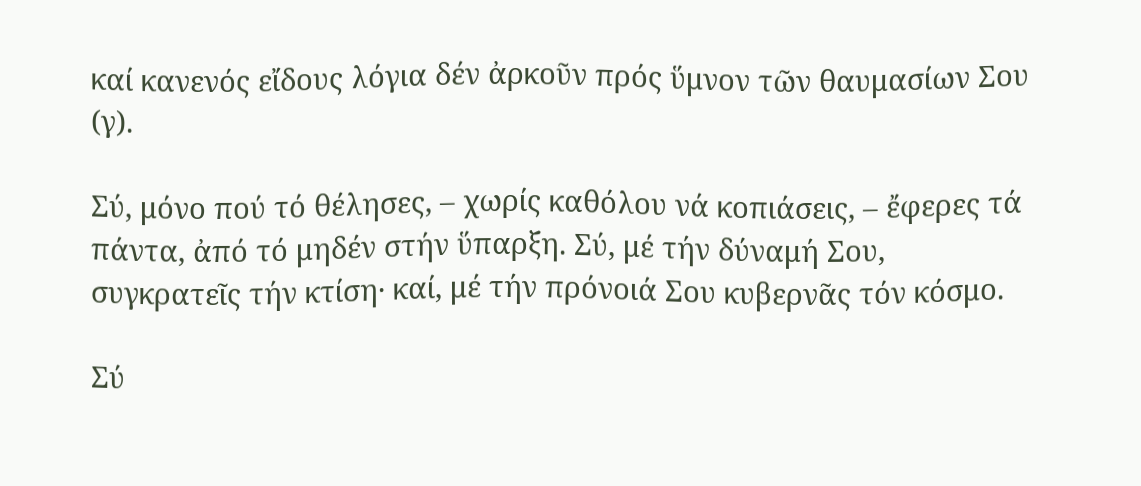καί κανενός εἴδους λόγια δέν ἀρκοῦν πρός ὕμνον τῶν θαυμασίων Σου (γ).

Σύ, μόνο πού τό θέλησες, – χωρίς καθόλου νά κοπιάσεις, – ἔφερες τά πάντα, ἀπό τό μηδέν στήν ὕπαρξη. Σύ, μέ τήν δύναμή Σου, συγκρατεῖς τήν κτίση· καί, μέ τήν πρόνοιά Σου κυβερνᾶς τόν κόσμο.

Σύ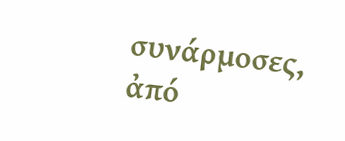συνάρμοσες, ἀπό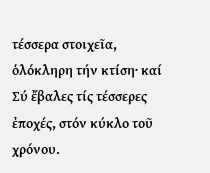τέσσερα στοιχεῖα, ὁλόκληρη τήν κτίση· καί Σύ ἔβαλες τίς τέσσερες ἐποχές, στόν κύκλο τοῦ χρόνου.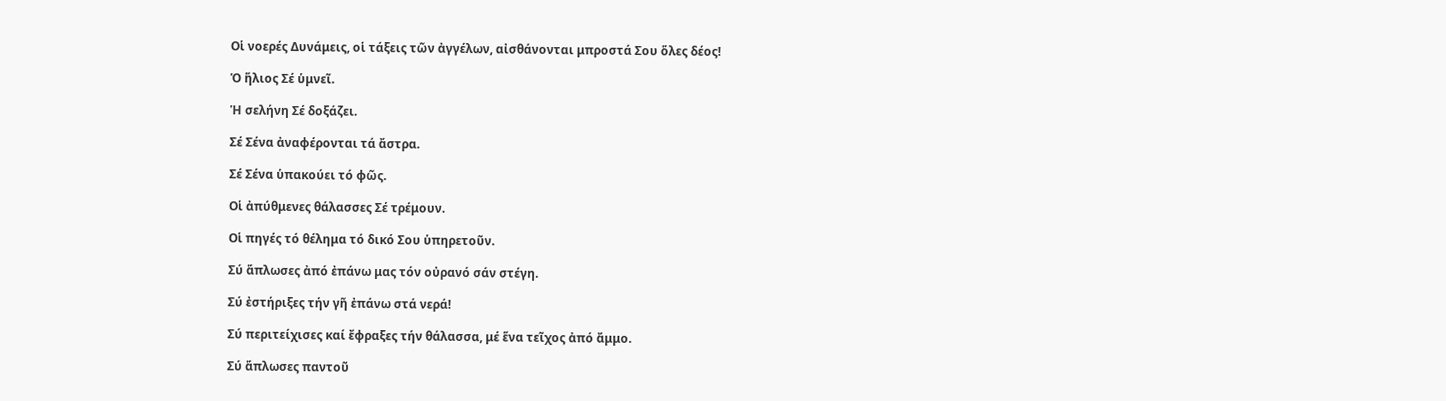Οἱ νοερές Δυνάμεις, οἱ τάξεις τῶν ἀγγέλων, αἰσθάνονται μπροστά Σου ὅλες δέος!

Ὁ ἥλιος Σέ ὑμνεῖ.

Ἡ σελήνη Σέ δοξάζει.

Σέ Σένα ἀναφέρονται τά ἄστρα.

Σέ Σένα ὑπακούει τό φῶς.

Οἱ ἀπύθμενες θάλασσες Σέ τρέμουν.

Οἱ πηγές τό θέλημα τό δικό Σου ὑπηρετοῦν.

Σύ ἅπλωσες ἀπό ἐπάνω μας τόν οὐρανό σάν στέγη.

Σύ ἐστήριξες τήν γῆ ἐπάνω στά νερά!

Σύ περιτείχισες καί ἔφραξες τήν θάλασσα, μέ ἕνα τεῖχος ἀπό ἄμμο.

Σύ ἅπλωσες παντοῦ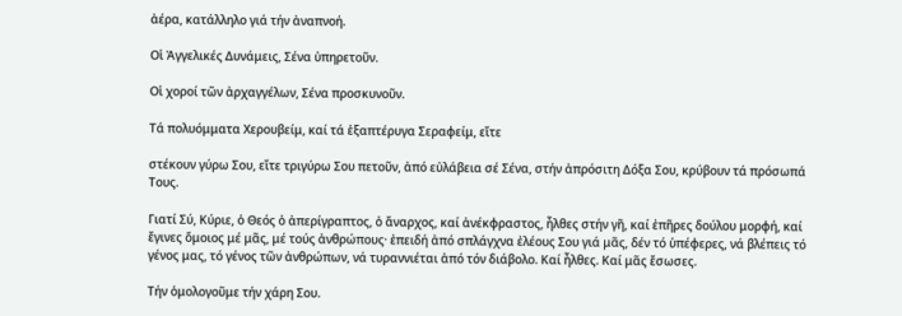ἀέρα, κατάλληλο γιά τήν ἀναπνοή.

Οἱ Ἀγγελικές Δυνάμεις, Σένα ὑπηρετοῦν.

Οἱ χοροί τῶν ἀρχαγγέλων, Σένα προσκυνοῦν.

Τά πολυόμματα Χερουβείμ, καί τά ἑξαπτέρυγα Σεραφείμ, εἴτε

στέκουν γύρω Σου, εἴτε τριγύρω Σου πετοῦν, ἀπό εὐλάβεια σέ Σένα, στήν ἀπρόσιτη Δόξα Σου, κρύβουν τά πρόσωπά Τους.

Γιατί Σύ, Κύριε, ὁ Θεός ὁ ἀπερίγραπτος, ὁ ἄναρχος, καί ἀνέκφραστος, ἦλθες στήν γῆ, καί ἐπῆρες δούλου μορφή, καί ἔγινες ὅμοιος μέ μᾶς, μέ τούς ἀνθρώπους· ἐπειδή ἀπό σπλάγχνα ἐλέους Σου γιά μᾶς, δέν τό ὑπέφερες, νά βλέπεις τό γένος μας, τό γένος τῶν ἀνθρώπων, νά τυραννιέται ἀπό τόν διάβολο. Καί ἦλθες. Καί μᾶς ἔσωσες.

Τήν ὁμολογοῦμε τήν χάρη Σου.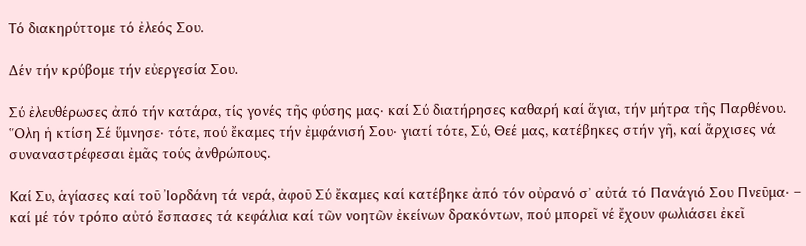Τό διακηρύττομε τό ἐλεός Σου.

Δέν τήν κρύβομε τήν εὐεργεσία Σου.

Σύ ἐλευθέρωσες ἀπό τήν κατάρα, τίς γονές τῆς φύσης μας· καί Σύ διατήρησες καθαρή καί ἅγια, τήν μήτρα τῆς Παρθένου. ῞Ολη ἡ κτίση Σέ ὕμνησε· τότε, πού ἔκαμες τήν ἐμφάνισή Σου· γιατί τότε, Σύ, Θεέ μας, κατέβηκες στήν γῆ, καί ἄρχισες νά συναναστρέφεσαι ἐμᾶς τούς ἀνθρώπους.

Καί Συ, ἁγίασες καί τοῦ Ἰορδάνη τά νερά, ἀφοῦ Σύ ἔκαμες καί κατέβηκε ἀπό τόν οὐρανό σ᾿ αὐτά τό Πανάγιό Σου Πνεῦμα· – καί μέ τόν τρόπο αὐτό ἔσπασες τά κεφάλια καί τῶν νοητῶν ἐκείνων δρακόντων, πού μπορεῖ νέ ἔχουν φωλιάσει ἐκεῖ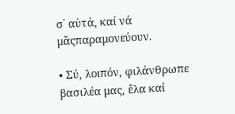σ᾿ αὐτά, καί νά μᾶςπαραμονεύουν.

• Σύ, λοιπόν, φιλάνθρωπε βασιλέα μας, ἔλα καί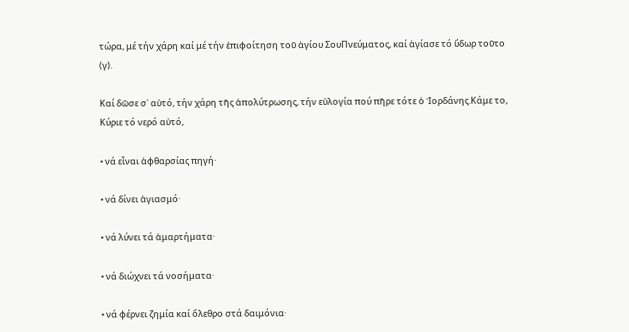τώρα, μέ τήν χάρη καί μέ τήν ἐπιφοίτηση τοῦ ἁγίου ΣουΠνεύματος, καί ἁγίασε τό ὕδωρ τοῦτο (γ).

Καί δῶσε σ᾿ αὐτό, τήν χάρη τῆς ἀπολύτρωσης, τήν εὐλογία πού πῆρε τότε ὁ Ἰορδάνης.Κάμε το, Κύριε τό νερό αὐτό,

• νά εἶναι ἀφθαρσίας πηγή·

• νά δίνει ἁγιασμό·

• νά λύνει τά ἁμαρτήματα·

• νά διώχνει τά νοσήματα·

• νά φέρνει ζημία καί ὄλεθρο στά δαιμόνια·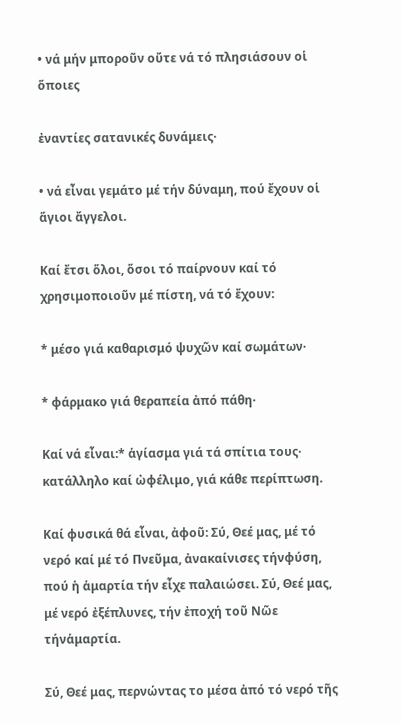• νά μήν μποροῦν οὔτε νά τό πλησιάσουν οἱ ὅποιες

ἐναντίες σατανικές δυνάμεις·

• νά εἶναι γεμάτο μέ τήν δύναμη, πού ἔχουν οἱ ἅγιοι ἄγγελοι.

Καί ἔτσι ὅλοι, ὅσοι τό παίρνουν καί τό χρησιμοποιοῦν μέ πίστη, νά τό ἔχουν:

* μέσο γιά καθαρισμό ψυχῶν καί σωμάτων·

* φάρμακο γιά θεραπεία ἀπό πάθη·

Καί νά εἶναι:* ἁγίασμα γιά τά σπίτια τους· κατάλληλο καί ὠφέλιμο, γιά κάθε περίπτωση.

Καί φυσικά θά εἶναι, ἀφοῦ: Σύ, Θεέ μας, μέ τό νερό καί μέ τό Πνεῦμα, ἀνακαίνισες τήνφύση, πού ἡ ἁμαρτία τήν εἶχε παλαιώσει. Σύ, Θεέ μας, μέ νερό ἐξέπλυνες, τήν ἐποχή τοῦ Νῶε τήνἁμαρτία.

Σύ, Θεέ μας, περνώντας το μέσα ἀπό τό νερό τῆς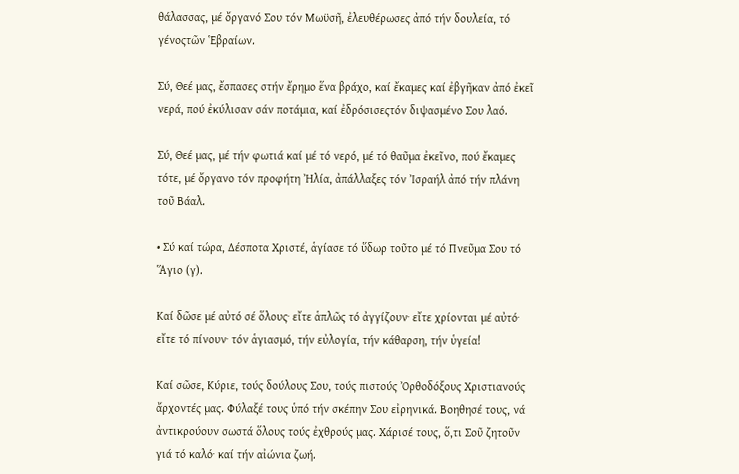θάλασσας, μέ ὄργανό Σου τόν Μωϋσῆ, ἐλευθέρωσες ἀπό τήν δουλεία, τό γένοςτῶν Ἑβραίων.

Σύ, Θεέ μας, ἔσπασες στήν ἔρημο ἕνα βράχο, καί ἔκαμες καί ἐβγῆκαν ἀπό ἐκεῖ νερά, πού ἐκύλισαν σάν ποτάμια, καί ἐδρόσισεςτόν διψασμένο Σου λαό.

Σύ, Θεέ μας, μέ τήν φωτιά καί μέ τό νερό, μέ τό θαῦμα ἐκεῖνο, πού ἔκαμες τότε, μέ ὄργανο τόν προφήτη Ἠλία, ἀπάλλαξες τόν Ἰσραήλ ἀπό τήν πλάνη τοῦ Βάαλ.

• Σύ καί τώρα, Δέσποτα Χριστέ, ἁγίασε τό ὕδωρ τοῦτο μέ τό Πνεῦμα Σου τό Ἅγιο (γ).

Καί δῶσε μέ αὐτό σέ ὅλους· εἴτε ἁπλῶς τό ἀγγίζουν· εἴτε χρίονται μέ αὐτό· εἴτε τό πίνουν· τόν ἁγιασμό, τήν εὐλογία, τήν κάθαρση, τήν ὑγεία!

Καί σῶσε, Κύριε, τούς δούλους Σου, τούς πιστούς Ὀρθοδόξους Χριστιανούς ἄρχοντές μας. Φύλαξέ τους ὑπό τήν σκέπην Σου εἰρηνικά. Βοηθησέ τους, νά ἀντικρούουν σωστά ὅλους τούς ἐχθρούς μας. Χάρισέ τους, ὅ,τι Σοῦ ζητοῦν γιά τό καλό· καί τήν αἰώνια ζωή.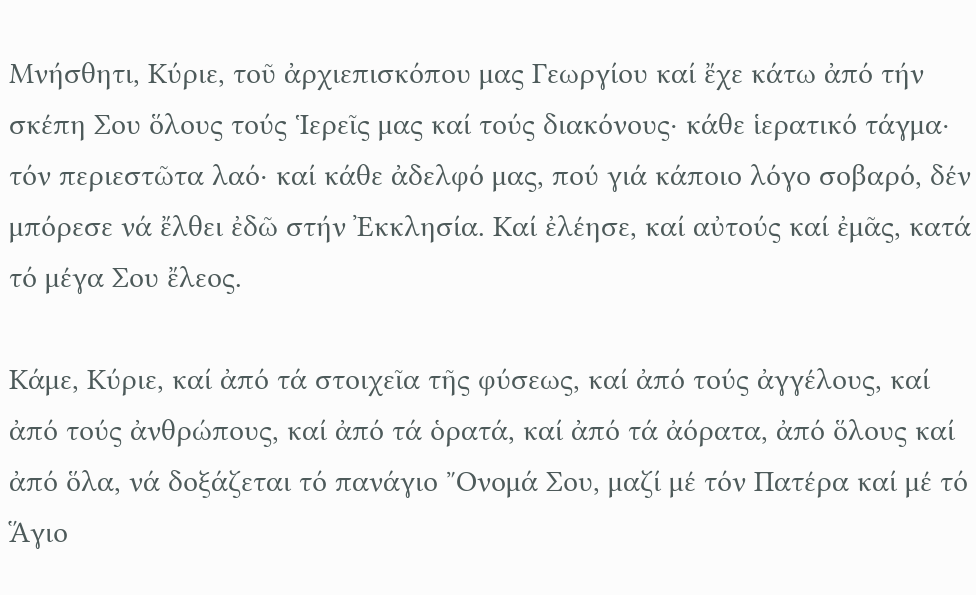Μνήσθητι, Κύριε, τοῦ ἀρχιεπισκόπου μας Γεωργίου καί ἔχε κάτω ἀπό τήν σκέπη Σου ὅλους τούς ῾Ιερεῖς μας καί τούς διακόνους· κάθε ἱερατικό τάγμα· τόν περιεστῶτα λαό· καί κάθε ἀδελφό μας, πού γιά κάποιο λόγο σοβαρό, δέν μπόρεσε νά ἔλθει ἐδῶ στήν Ἐκκλησία. Καί ἐλέησε, καί αὐτούς καί ἐμᾶς, κατά τό μέγα Σου ἔλεος.

Κάμε, Κύριε, καί ἀπό τά στοιχεῖα τῆς φύσεως, καί ἀπό τούς ἀγγέλους, καί ἀπό τούς ἀνθρώπους, καί ἀπό τά ὁρατά, καί ἀπό τά ἀόρατα, ἀπό ὅλους καί ἀπό ὅλα, νά δοξάζεται τό πανάγιο ῎Ονομά Σου, μαζί μέ τόν Πατέρα καί μέ τό Ἅγιο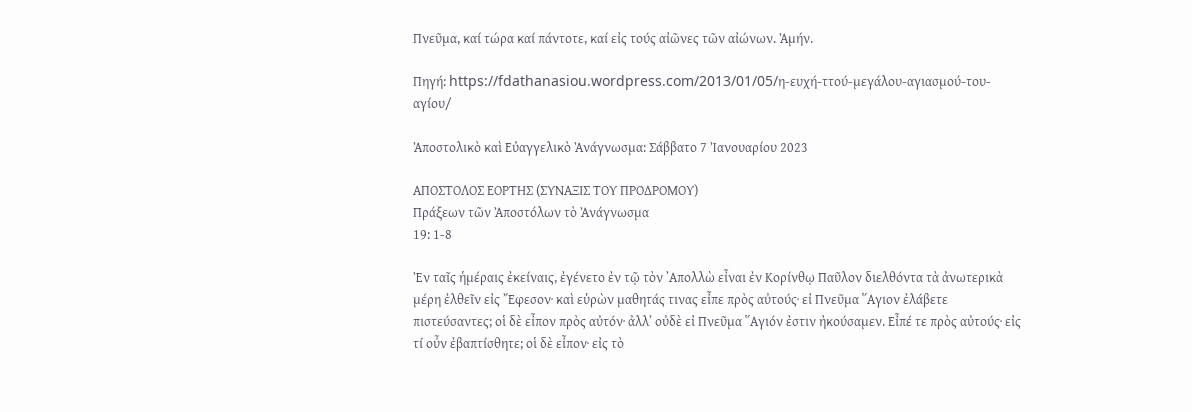Πνεῦμα, καί τώρα καί πάντοτε, καί εἰς τούς αἰῶνες τῶν αἰώνων. Ἀμήν.

Πηγή: https://fdathanasiou.wordpress.com/2013/01/05/η-ευχή-ττού-μεγάλου-αγιασμού-του-αγίου/

Ἀποστολικὸ καὶ Εὐαγγελικὸ Ἀνάγνωσμα: Σάββατο 7 Ἰανουαρίου 2023

ΑΠΟΣΤΟΛΟΣ ΕΟΡΤΗΣ (ΣΥΝΑΞΙΣ ΤΟΥ ΠΡΟΔΡΟΜΟΥ)
Πράξεων τῶν Ἀποστόλων τὸ Ἀνάγνωσμα
19: 1-8

Ἐν ταῖς ἡμέραις ἐκείναις, ἐγένετο ἐν τῷ τὸν ᾿Απολλὼ εἶναι ἐν Κορίνθῳ Παῦλον διελθόντα τὰ ἀνωτερικὰ μέρη ἐλθεῖν εἰς ῎Εφεσον· καὶ εὑρὼν μαθητάς τινας εἶπε πρὸς αὐτούς· εἰ Πνεῦμα ῞Αγιον ἐλάβετε πιστεύσαντες; οἱ δὲ εἶπον πρὸς αὐτόν· ἀλλ᾿ οὐδὲ εἰ Πνεῦμα ῞Αγιόν ἐστιν ἠκούσαμεν. Εἶπέ τε πρὸς αὐτούς· εἰς τί οὖν ἐβαπτίσθητε; οἱ δὲ εἶπον· εἰς τὸ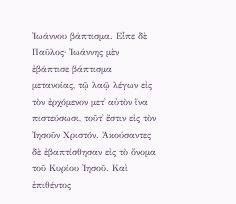᾿Ιωάννου βάπτισμα. Εἶπε δὲ Παῦλος· ᾿Ιωάννης μὲν ἐβάπτισε βάπτισμα μετανοίας, τῷ λαῷ λέγων εἰς τὸν ἐρχόμενον μετ᾿ αὐτὸν ἵνα πιστεύσωσι, τοῦτ᾿ ἔστιν εἰς τὸν ᾿Ιησοῦν Χριστόν. Ἀκούσαντες δὲ ἐβαπτίσθησαν εἰς τὸ ὄνομα τοῦ Κυρίου ᾿Ιησοῦ. Καὶ ἐπιθέντος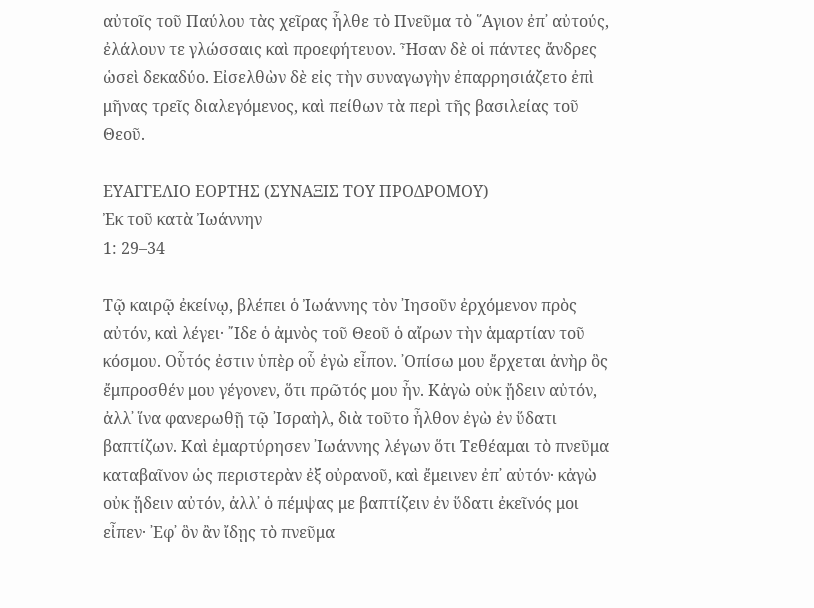αὐτοῖς τοῦ Παύλου τὰς χεῖρας ἦλθε τὸ Πνεῦμα τὸ ῞Αγιον ἐπ᾿ αὐτούς, ἐλάλουν τε γλώσσαις καὶ προεφήτευον. Ἦσαν δὲ οἱ πάντες ἄνδρες ὡσεὶ δεκαδύο. Εἰσελθὼν δὲ εἰς τὴν συναγωγὴν ἐπαρρησιάζετο ἐπὶ μῆνας τρεῖς διαλεγόμενος, καὶ πείθων τὰ περὶ τῆς βασιλείας τοῦ Θεοῦ.

ΕΥΑΓΓΕΛΙΟ ΕΟΡΤΗΣ (ΣΥΝΑΞΙΣ ΤΟΥ ΠΡΟΔΡΟΜΟΥ)
Ἐκ τοῦ κατὰ Ἰωάννην
1: 29–34

Τῷ καιρῷ ἐκείνῳ, βλέπει ὁ Ἰωάννης τὸν ᾽Ιησοῦν ἐρχόμενον πρὸς αὐτόν, καὶ λέγει· ῎Ιδε ὁ ἀμνὸς τοῦ Θεοῦ ὁ αἴρων τὴν ἁμαρτίαν τοῦ κόσμου. Οὗτός ἐστιν ὑπὲρ οὗ ἐγὼ εἶπον. ᾽Οπίσω μου ἔρχεται ἀνὴρ ὃς ἔμπροσθέν μου γέγονεν, ὅτι πρῶτός μου ἦν. Κἀγὼ οὐκ ᾔδειν αὐτόν, ἀλλ᾽ ἵνα φανερωθῇ τῷ ᾽Ισραὴλ, διὰ τοῦτο ἦλθον ἐγὼ ἐν ὕδατι βαπτίζων. Καὶ ἐμαρτύρησεν ᾽Ιωάννης λέγων ὅτι Τεθέαμαι τὸ πνεῦμα καταβαῖνον ὡς περιστερὰν ἐξ οὐρανοῦ, καὶ ἔμεινεν ἐπ᾽ αὐτόν· κἀγὼ οὐκ ᾔδειν αὐτόν, ἀλλ᾽ ὁ πέμψας με βαπτίζειν ἐν ὕδατι ἐκεῖνός μοι εἶπεν· ᾽Εφ᾽ ὃν ἂν ἴδῃς τὸ πνεῦμα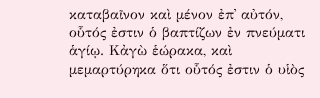καταβαῖνον καὶ μένον ἐπ᾽ αὐτόν, οὗτός ἐστιν ὁ βαπτίζων ἐν πνεύματι ἁγίῳ. Κἀγὼ ἑώρακα, καὶ μεμαρτύρηκα ὅτι οὗτός ἐστιν ὁ υἱὸς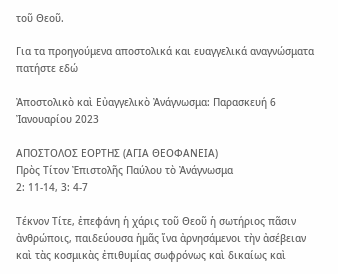τοῦ Θεοῦ.

Για τα προηγούμενα αποστολικά και ευαγγελικά αναγνώσματα πατήστε εδώ

Ἀποστολικὸ καὶ Εὐαγγελικὸ Ἀνάγνωσμα: Παρασκευή 6 Ἰανουαρίου 2023

ΑΠΟΣΤΟΛΟΣ ΕΟΡΤΗΣ (ΑΓΙΑ ΘΕΟΦΑΝΕΙΑ)
Πρὸς Τίτον Ἐπιστολῆς Παύλου τὸ Ἀνάγνωσμα
2: 11-14, 3: 4-7

Τέκνον Τίτε, ἐπεφάνη ἡ χάρις τοῦ Θεοῦ ἡ σωτήριος πᾶσιν ἀνθρώποις, παιδεύουσα ἡμᾶς ἵνα ἀρνησάμενοι τὴν ἀσέβειαν καὶ τὰς κοσμικὰς ἐπιθυμίας σωφρόνως καὶ δικαίως καὶ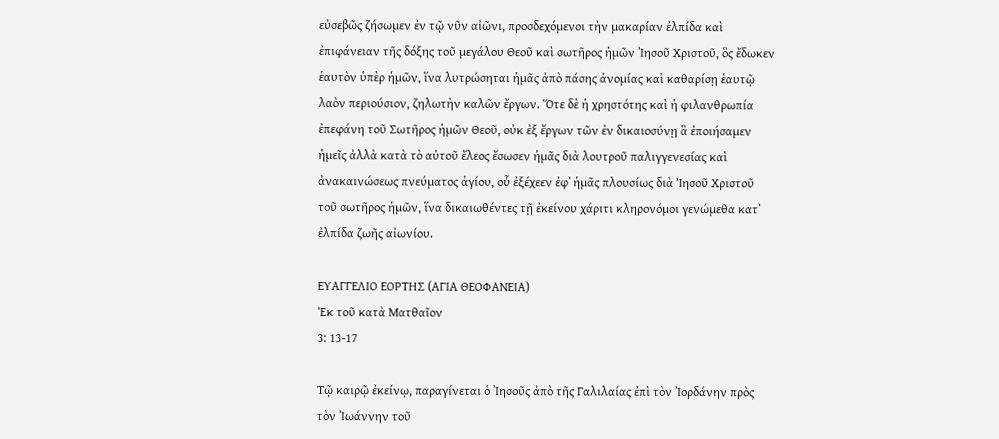εὐσεβῶς ζήσωμεν ἐν τῷ νῦν αἰῶνι, προσδεχόμενοι τὴν μακαρίαν ἐλπίδα καὶ ἐπιφάνειαν τῆς δόξης τοῦ μεγάλου Θεοῦ καὶ σωτῆρος ἡμῶν ᾿Ιησοῦ Χριστοῦ, ὃς ἔδωκεν ἑαυτὸν ὑπὲρ ἡμῶν, ἵνα λυτρώσηται ἡμᾶς ἀπὸ πάσης ἀνομίας καὶ καθαρίσῃ ἑαυτῷ λαὸν περιούσιον, ζηλωτὴν καλῶν ἔργων. Ὅτε δὲ ἡ χρηστότης καὶ ἡ φιλανθρωπία ἐπεφάνη τοῦ Σωτῆρος ἡμῶν Θεοῦ, οὐκ ἐξ ἔργων τῶν ἐν δικαιοσύνῃ ἃ ἐποιήσαμεν ἡμεῖς ἀλλὰ κατὰ τὸ αὐτοῦ ἔλεος ἔσωσεν ἡμᾶς διὰ λουτροῦ παλιγγενεσίας καὶ ἀνακαινώσεως πνεύματος ἁγίου, οὗ ἐξέχεεν ἐφ᾽ ἡμᾶς πλουσίως διὰ Ἰησοῦ Χριστοῦ τοῦ σωτῆρος ἡμῶν, ἵνα δικαιωθέντες τῇ ἐκείνου χάριτι κληρονόμοι γενώμεθα κατ᾽ ἐλπίδα ζωῆς αἰωνίου.

ΕΥΑΓΓΕΛΙΟ ΕΟΡΤΗΣ (ΑΓΙΑ ΘΕΟΦΑΝΕΙΑ)
Ἐκ τοῦ κατὰ Ματθαῖον
3: 13-17

Τῷ καιρῷ ἐκείνῳ, παραγίνεται ὁ ᾽Ιησοῦς ἀπὸ τῆς Γαλιλαίας ἐπὶ τὸν ᾽Ιορδάνην πρὸς τὸν ᾽Ιωάννην τοῦ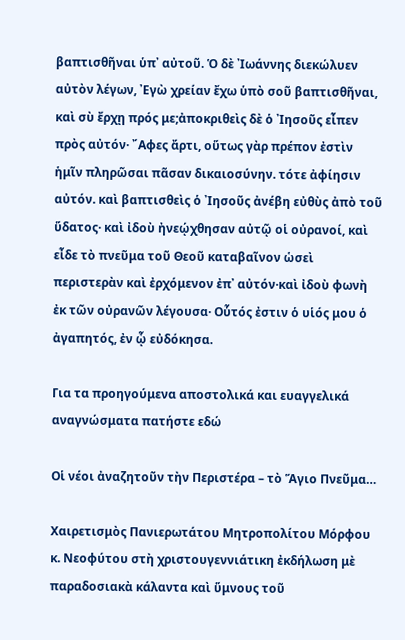βαπτισθῆναι ὑπ᾽ αὐτοῦ. Ὁ δὲ ᾽Ιωάννης διεκώλυεν αὐτὸν λέγων, ᾽Εγὼ χρείαν ἔχω ὑπὸ σοῦ βαπτισθῆναι, καὶ σὺ ἔρχῃ πρός με;ἀποκριθεὶς δὲ ὁ ᾽Ιησοῦς εἶπεν πρὸς αὐτόν· ῎Αφες ἄρτι, οὕτως γὰρ πρέπον ἐστὶν ἡμῖν πληρῶσαι πᾶσαν δικαιοσύνην. τότε ἀφίησιν αὐτόν. καὶ βαπτισθεὶς ὁ ᾽Ιησοῦς ἀνέβη εὐθὺς ἀπὸ τοῦ ὕδατος· καὶ ἰδοὺ ἠνεῴχθησαν αὐτῷ οἱ οὐρανοί, καὶ εἶδε τὸ πνεῦμα τοῦ Θεοῦ καταβαῖνον ὡσεὶ περιστερὰν καὶ ἐρχόμενον ἐπ᾽ αὐτόν·καὶ ἰδοὺ φωνὴ ἐκ τῶν οὐρανῶν λέγουσα· Οὗτός ἐστιν ὁ υἱός μου ὁ ἀγαπητός, ἐν ᾧ εὐδόκησα.

Για τα προηγούμενα αποστολικά και ευαγγελικά αναγνώσματα πατήστε εδώ

Οἱ νέοι ἀναζητοῦν τὴν Περιστέρα – τὸ Ἅγιο Πνεῦμα…

Χαιρετισμὸς Πανιερωτάτου Μητροπολίτου Μόρφου κ. Νεοφύτου στὴ χριστουγεννιάτικη ἐκδήλωση μὲ παραδοσιακὰ κάλαντα καὶ ὕμνους τοῦ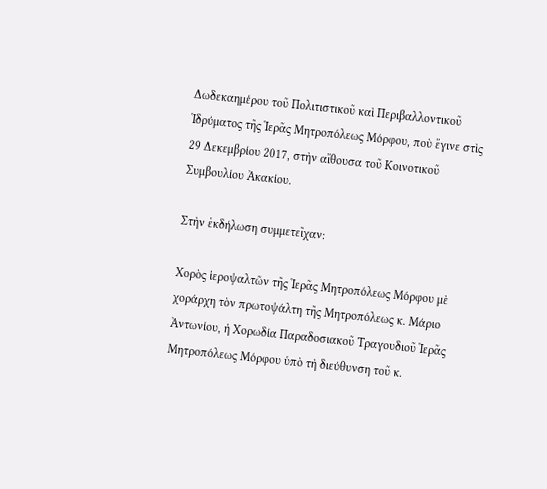Δωδεκαημέρου τοῦ Πολιτιστικοῦ καὶ Περιβαλλοντικοῦ Ἱδρύματος τῆς Ἱερᾶς Μητροπόλεως Μόρφου, ποὺ ἔγινε στὶς 29 Δεκεμβρίου 2017, στὴν αἴθουσα τοῦ Κοινοτικοῦ Συμβουλίου Ἀκακίου.

Στὴν ἐκδήλωση συμμετεῖχαν:

Χορὸς ἱεροψαλτῶν τῆς Ἱερᾶς Μητροπόλεως Μόρφου μὲ χοράρχη τὸν πρωτοψάλτη τῆς Μητροπόλεως κ. Μάριο Ἀντωνίου, ἡ Χορωδία Παραδοσιακοῦ Τραγουδιοῦ Ἱερᾶς Μητροπόλεως Μόρφου ὑπὸ τὴ διεύθυνση τοῦ κ.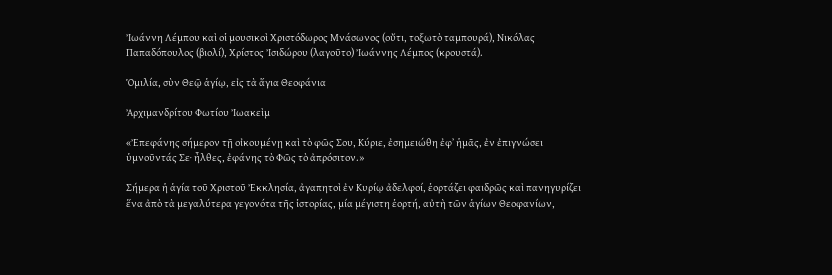Ἰωάννη Λέμπου καὶ οἱ μουσικοὶ Χριστόδωρος Μνάσωνος (οὔτι, τοξωτὸ ταμπουρά), Νικόλας Παπαδόπουλος (βιολί), Χρίστος Ἰσιδώρου (λαγοῦτο) Ἰωάννης Λέμπος (κρουστά).

Ὁμιλία, σὺν Θεῷ ἁγίῳ, εἰς τὰ ἅγια Θεοφάνια

Ἀρχιμανδρίτου Φωτίου Ἰωακεὶμ

«Ἐπεφάνης σήμερον τῇ οἰκουμένῃ καὶ τὸ φῶς Σου, Κύριε, ἐσημειώθη ἐφ᾿ ἡμᾶς, ἐν ἐπιγνώσει ὑμνοῦντάς Σε· ἦλθες, ἐφάνης τὸ Φῶς τὸ ἀπρόσιτον.»

Σήμερα ἡ ἁγία τοῦ Χριστοῦ Ἐκκλησία, ἀγαπητοὶ ἐν Κυρίῳ ἀδελφοί, ἑορτάζει φαιδρῶς καὶ πανηγυρίζει ἕνα ἀπὸ τὰ μεγαλύτερα γεγονότα τῆς ἱστορίας, μία μέγιστη ἑορτή, αὐτὴ τῶν ἁγίων Θεοφανίων,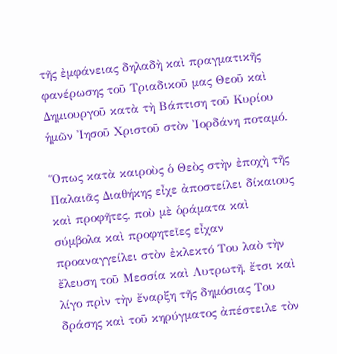τῆς ἐμφάνειας δηλαδὴ καὶ πραγματικῆς φανέρωσης τοῦ Τριαδικοῦ μας Θεοῦ καὶ Δημιουργοῦ κατὰ τὴ Βάπτιση τοῦ Κυρίου ἡμῶν Ἰησοῦ Χριστοῦ στὸν Ἰορδάνη ποταμό.

Ὅπως κατὰ καιροὺς ὁ Θεὸς στὴν ἐποχὴ τῆς Παλαιᾶς Διαθήκης εἶχε ἀποστείλει δίκαιους καὶ προφῆτες, ποὺ μὲ ὁράματα καὶ σύμβολα καὶ προφητεῖες εἶχαν προαναγγείλει στὸν ἐκλεκτό Του λαὸ τὴν ἔλευση τοῦ Μεσσία καὶ Λυτρωτῆ, ἔτσι καὶ λίγο πρὶν τὴν ἔναρξη τῆς δημόσιας Του δράσης καὶ τοῦ κηρύγματος ἀπέστειλε τὸν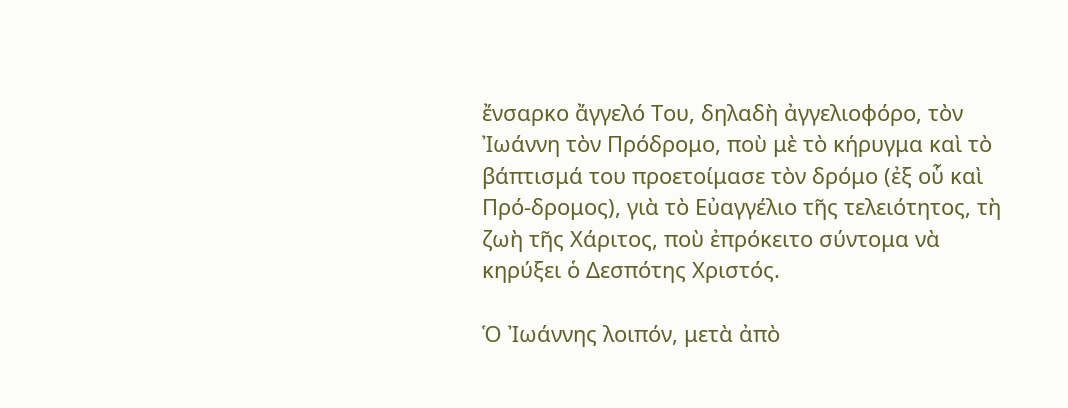ἔνσαρκο ἄγγελό Του, δηλαδὴ ἀγγελιοφόρο, τὸν Ἰωάννη τὸν Πρόδρομο, ποὺ μὲ τὸ κήρυγμα καὶ τὸ βάπτισμά του προετοίμασε τὸν δρόμο (ἐξ οὗ καὶ Πρό-δρομος), γιὰ τὸ Εὐαγγέλιο τῆς τελειότητος, τὴ ζωὴ τῆς Χάριτος, ποὺ ἐπρόκειτο σύντομα νὰ κηρύξει ὁ Δεσπότης Χριστός.

Ὁ Ἰωάννης λοιπόν, μετὰ ἀπὸ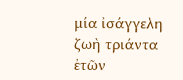μία ἰσάγγελη ζωὴ τριάντα ἐτῶν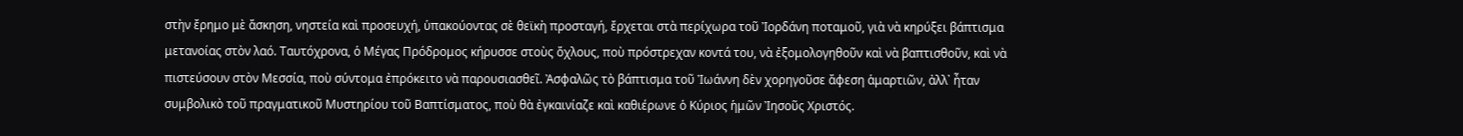στὴν ἔρημο μὲ ἄσκηση, νηστεία καὶ προσευχή, ὑπακούοντας σὲ θεϊκὴ προσταγή, ἔρχεται στὰ περίχωρα τοῦ Ἰορδάνη ποταμοῦ, γιὰ νὰ κηρύξει βάπτισμα μετανοίας στὸν λαό. Ταυτόχρονα, ὁ Μέγας Πρόδρομος κήρυσσε στοὺς ὄχλους, ποὺ πρόστρεχαν κοντά του, νὰ ἐξομολογηθοῦν καὶ νὰ βαπτισθοῦν, καὶ νὰ πιστεύσουν στὸν Μεσσία, ποὺ σύντομα ἐπρόκειτο νὰ παρουσιασθεῖ. Ἀσφαλῶς τὸ βάπτισμα τοῦ Ἰωάννη δὲν χορηγοῦσε ἄφεση ἁμαρτιῶν, ἀλλ᾿ ἦταν συμβολικὸ τοῦ πραγματικοῦ Μυστηρίου τοῦ Βαπτίσματος, ποὺ θὰ ἐγκαινίαζε καὶ καθιέρωνε ὁ Κύριος ἡμῶν Ἰησοῦς Χριστός.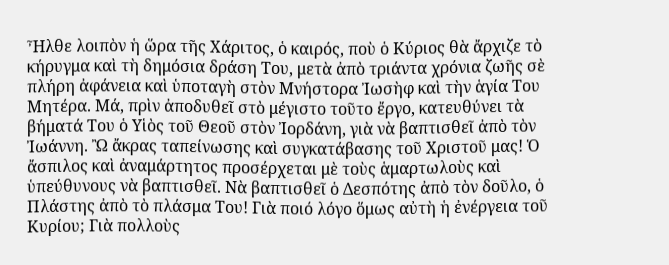Ἦλθε λοιπὸν ἡ ὥρα τῆς Χάριτος, ὁ καιρός, ποὺ ὁ Κύριος θὰ ἄρχιζε τὸ κήρυγμα καὶ τὴ δημόσια δράση Του, μετὰ ἀπὸ τριάντα χρόνια ζωῆς σὲ πλήρη ἀφάνεια καὶ ὑποταγὴ στὸν Μνήστορα Ἰωσὴφ καὶ τὴν ἁγία Του Μητέρα. Μά, πρὶν ἀποδυθεῖ στὸ μέγιστο τοῦτο ἔργο, κατευθύνει τὰ βήματά Του ὁ Υἱὸς τοῦ Θεοῦ στὸν Ἰορδάνη, γιὰ νὰ βαπτισθεῖ ἀπὸ τὸν Ἰωάννη. Ὢ ἄκρας ταπείνωσης καὶ συγκατάβασης τοῦ Χριστοῦ μας! Ὁ ἄσπιλος καὶ ἀναμάρτητος προσέρχεται μὲ τοὺς ἁμαρτωλοὺς καὶ ὑπεύθυνους νὰ βαπτισθεῖ. Νὰ βαπτισθεῖ ὁ Δεσπότης ἀπὸ τὸν δοῦλο, ὁ Πλάστης ἀπὸ τὸ πλάσμα Του! Γιὰ ποιό λόγο ὅμως αὐτὴ ἡ ἐνέργεια τοῦ Κυρίου; Γιὰ πολλοὺς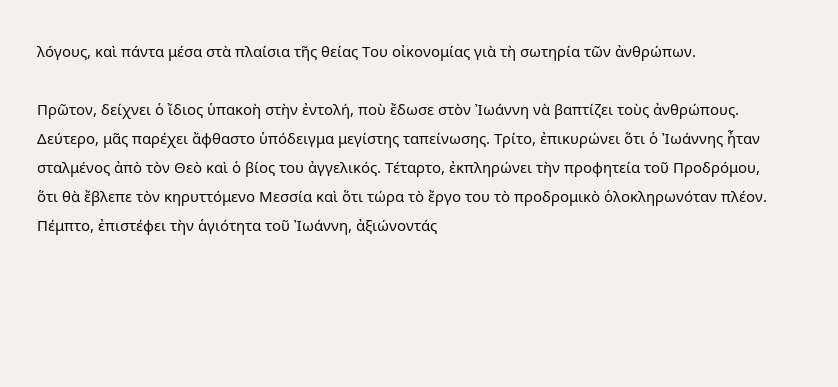λόγους, καὶ πάντα μέσα στὰ πλαίσια τῆς θείας Του οἰκονομίας γιὰ τὴ σωτηρία τῶν ἀνθρώπων.

Πρῶτον, δείχνει ὁ ἴδιος ὑπακοὴ στὴν ἐντολή, ποὺ ἔδωσε στὸν Ἰωάννη νὰ βαπτίζει τοὺς ἀνθρώπους. Δεύτερο, μᾶς παρέχει ἄφθαστο ὑπόδειγμα μεγίστης ταπείνωσης. Τρίτο, ἐπικυρώνει ὅτι ὁ Ἰωάννης ἦταν σταλμένος ἀπὸ τὸν Θεὸ καὶ ὁ βίος του ἀγγελικός. Τέταρτο, ἐκπληρώνει τὴν προφητεία τοῦ Προδρόμου, ὅτι θὰ ἔβλεπε τὸν κηρυττόμενο Μεσσία καὶ ὅτι τώρα τὸ ἔργο του τὸ προδρομικὸ ὁλοκληρωνόταν πλέον. Πέμπτο, ἐπιστέφει τὴν ἁγιότητα τοῦ Ἰωάννη, ἀξιώνοντάς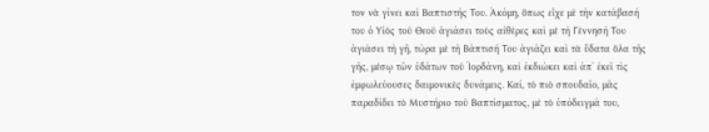τον νὰ γίνει καὶ Βαπτιστής Του. Ἀκόμη, ὅπως εἶχε μὲ τὴν κατάβασή του ὁ Υἱὸς τοῦ Θεοῦ ἁγιάσει τοὺς αἰθέρες καὶ μὲ τὴ Γέννησή Του ἁγιάσει τὴ γῆ, τώρα μὲ τὴ Βάπτισή Του ἁγιάζει καὶ τὰ ὕδατα ὅλα τῆς γῆς, μέσῳ τῶν ὑδάτων τοῦ Ἰορδάνη, καὶ ἐκδιώκει καὶ ἀπ᾿ ἐκεῖ τὶς ἐμφωλεύουσες δαιμονικὲς δυνάμεις. Καί, τὸ πιὸ σπουδαῖο, μᾶς παραδίδει τὸ Μυστήριο τοῦ Βαπτίσματος, μὲ τὸ ὑπόδειγμά του,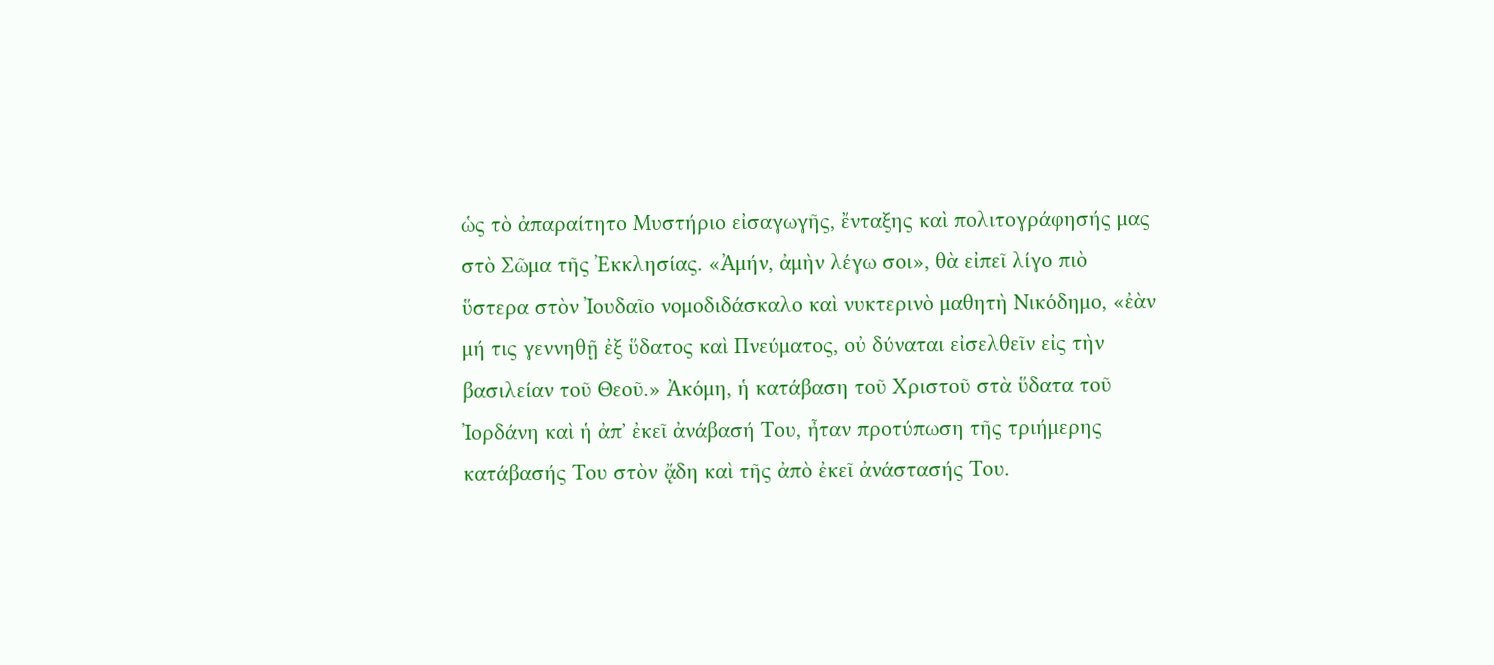ὡς τὸ ἀπαραίτητο Μυστήριο εἰσαγωγῆς, ἔνταξης καὶ πολιτογράφησής μας στὸ Σῶμα τῆς Ἐκκλησίας. «Ἀμήν, ἀμὴν λέγω σοι», θὰ εἰπεῖ λίγο πιὸ ὕστερα στὸν Ἰουδαῖο νομοδιδάσκαλο καὶ νυκτερινὸ μαθητὴ Νικόδημο, «ἐὰν μή τις γεννηθῇ ἐξ ὕδατος καὶ Πνεύματος, οὐ δύναται εἰσελθεῖν εἰς τὴν βασιλείαν τοῦ Θεοῦ.» Ἀκόμη, ἡ κατάβαση τοῦ Χριστοῦ στὰ ὕδατα τοῦ Ἰορδάνη καὶ ἡ ἀπ᾿ ἐκεῖ ἀνάβασή Του, ἦταν προτύπωση τῆς τριήμερης κατάβασής Του στὸν ᾄδη καὶ τῆς ἀπὸ ἐκεῖ ἀνάστασής Του.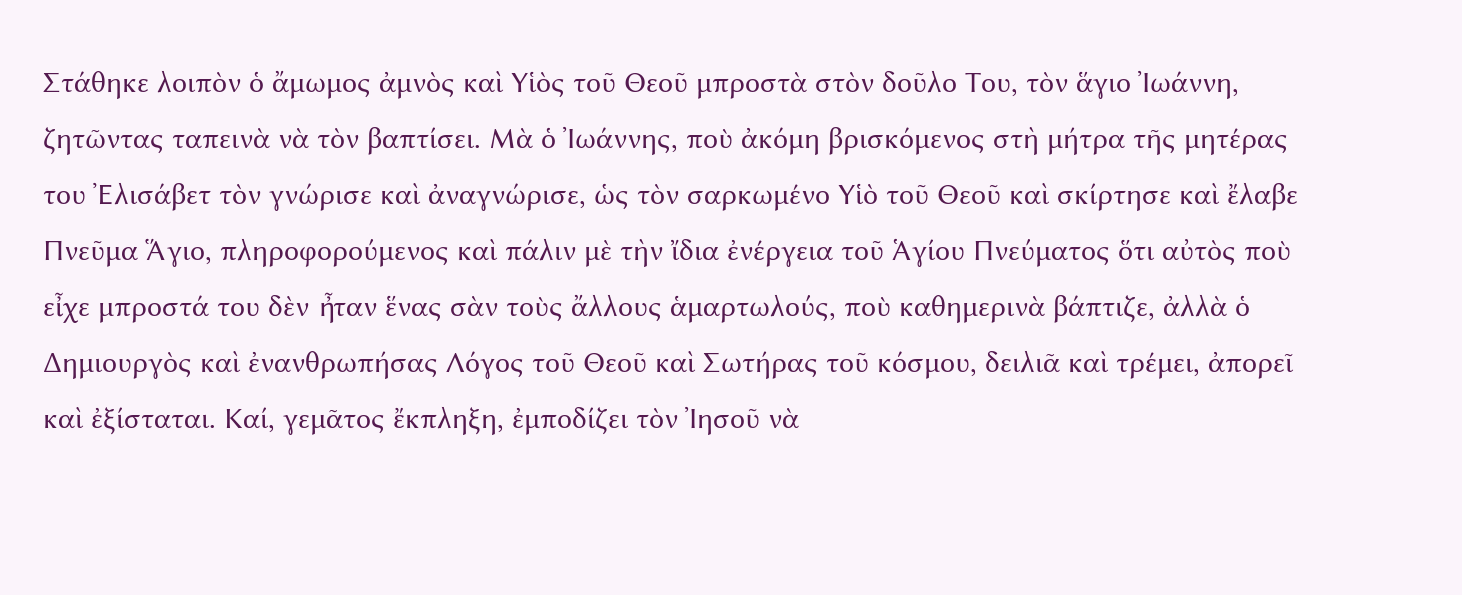Στάθηκε λοιπὸν ὁ ἄμωμος ἀμνὸς καὶ Υἱὸς τοῦ Θεοῦ μπροστὰ στὸν δοῦλο Του, τὸν ἅγιο Ἰωάννη, ζητῶντας ταπεινὰ νὰ τὸν βαπτίσει. Μὰ ὁ Ἰωάννης, ποὺ ἀκόμη βρισκόμενος στὴ μήτρα τῆς μητέρας του Ἐλισάβετ τὸν γνώρισε καὶ ἀναγνώρισε, ὡς τὸν σαρκωμένο Υἱὸ τοῦ Θεοῦ καὶ σκίρτησε καὶ ἔλαβε Πνεῦμα Ἅγιο, πληροφορούμενος καὶ πάλιν μὲ τὴν ἴδια ἐνέργεια τοῦ Ἁγίου Πνεύματος ὅτι αὐτὸς ποὺ εἶχε μπροστά του δὲν ἦταν ἕνας σὰν τοὺς ἄλλους ἁμαρτωλούς, ποὺ καθημερινὰ βάπτιζε, ἀλλὰ ὁ Δημιουργὸς καὶ ἐνανθρωπήσας Λόγος τοῦ Θεοῦ καὶ Σωτήρας τοῦ κόσμου, δειλιᾶ καὶ τρέμει, ἀπορεῖ καὶ ἐξίσταται. Καί, γεμᾶτος ἔκπληξη, ἐμποδίζει τὸν Ἰησοῦ νὰ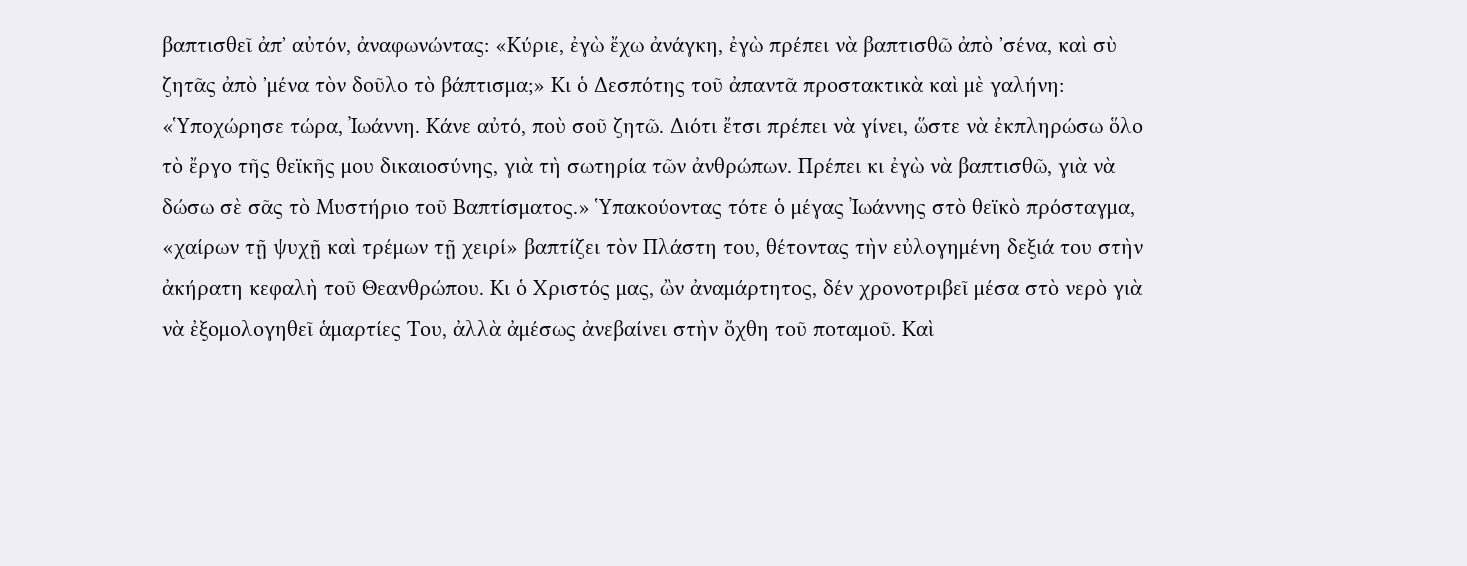βαπτισθεῖ ἀπ᾿ αὐτόν, ἀναφωνώντας: «Κύριε, ἐγὼ ἔχω ἀνάγκη, ἐγὼ πρέπει νὰ βαπτισθῶ ἀπὸ ᾿σένα, καὶ σὺ ζητᾶς ἀπὸ ᾿μένα τὸν δοῦλο τὸ βάπτισμα;» Κι ὁ Δεσπότης τοῦ ἀπαντᾶ προστακτικὰ καὶ μὲ γαλήνη: «Ὑποχώρησε τώρα, Ἰωάννη. Κάνε αὐτό, ποὺ σοῦ ζητῶ. Διότι ἔτσι πρέπει νὰ γίνει, ὥστε νὰ ἐκπληρώσω ὅλο τὸ ἔργο τῆς θεϊκῆς μου δικαιοσύνης, γιὰ τὴ σωτηρία τῶν ἀνθρώπων. Πρέπει κι ἐγὼ νὰ βαπτισθῶ, γιὰ νὰ δώσω σὲ σᾶς τὸ Μυστήριο τοῦ Βαπτίσματος.» Ὑπακούοντας τότε ὁ μέγας Ἰωάννης στὸ θεϊκὸ πρόσταγμα, «χαίρων τῇ ψυχῇ καὶ τρέμων τῇ χειρί» βαπτίζει τὸν Πλάστη του, θέτοντας τὴν εὐλογημένη δεξιά του στὴν ἀκήρατη κεφαλὴ τοῦ Θεανθρώπου. Κι ὁ Χριστός μας, ὢν ἀναμάρτητος, δέν χρονοτριβεῖ μέσα στὸ νερὸ γιὰ νὰ ἐξομολογηθεῖ ἁμαρτίες Του, ἀλλὰ ἀμέσως ἀνεβαίνει στὴν ὄχθη τοῦ ποταμοῦ. Καὶ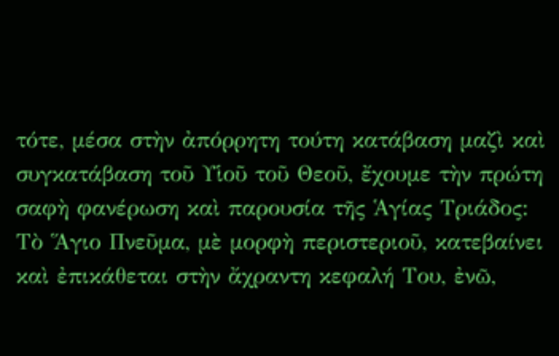τότε, μέσα στὴν ἀπόρρητη τούτη κατάβαση μαζὶ καὶ συγκατάβαση τοῦ Υἱοῦ τοῦ Θεοῦ, ἔχουμε τὴν πρώτη σαφὴ φανέρωση καὶ παρουσία τῆς Ἁγίας Τριάδος: Τὸ Ἅγιο Πνεῦμα, μὲ μορφὴ περιστεριοῦ, κατεβαίνει καὶ ἐπικάθεται στὴν ἄχραντη κεφαλή Του, ἐνῶ,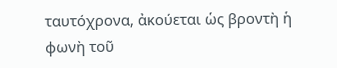ταυτόχρονα, ἀκούεται ὡς βροντὴ ἡ φωνὴ τοῦ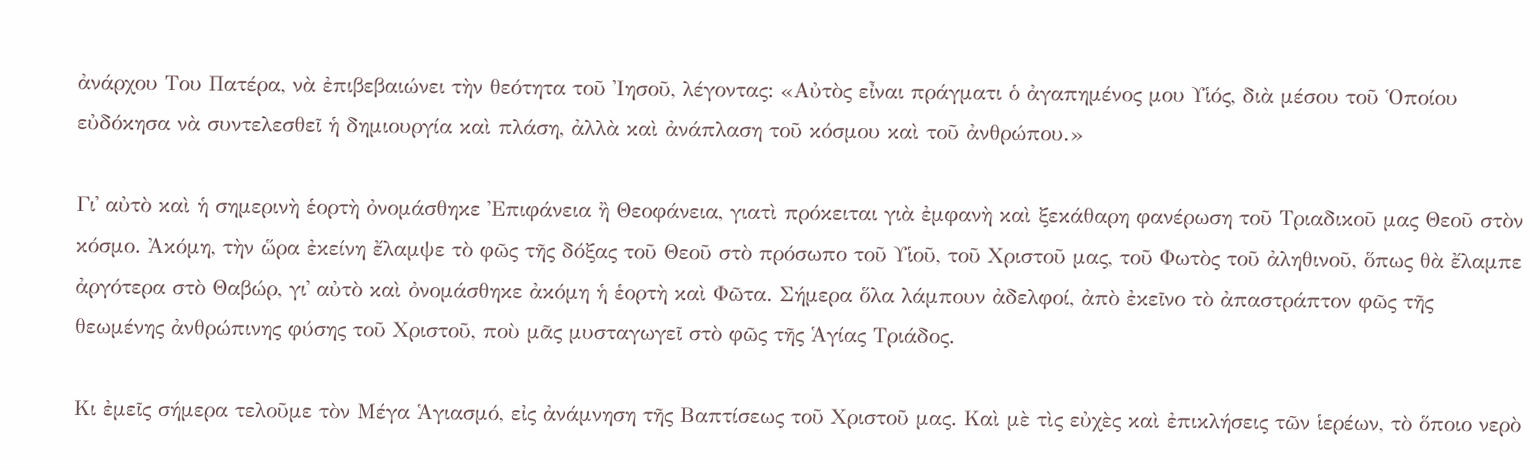ἀνάρχου Του Πατέρα, νὰ ἐπιβεβαιώνει τὴν θεότητα τοῦ Ἰησοῦ, λέγοντας: «Αὐτὸς εἶναι πράγματι ὁ ἀγαπημένος μου Υἱός, διὰ μέσου τοῦ Ὁποίου εὐδόκησα νὰ συντελεσθεῖ ἡ δημιουργία καὶ πλάση, ἀλλὰ καὶ ἀνάπλαση τοῦ κόσμου καὶ τοῦ ἀνθρώπου.»

Γι᾿ αὐτὸ καὶ ἡ σημερινὴ ἑορτὴ ὀνομάσθηκε Ἐπιφάνεια ἢ Θεοφάνεια, γιατὶ πρόκειται γιὰ ἐμφανὴ καὶ ξεκάθαρη φανέρωση τοῦ Τριαδικοῦ μας Θεοῦ στὸν κόσμο. Ἀκόμη, τὴν ὥρα ἐκείνη ἔλαμψε τὸ φῶς τῆς δόξας τοῦ Θεοῦ στὸ πρόσωπο τοῦ Υἱοῦ, τοῦ Χριστοῦ μας, τοῦ Φωτὸς τοῦ ἀληθινοῦ, ὅπως θὰ ἔλαμπε ἀργότερα στὸ Θαβώρ, γι᾿ αὐτὸ καὶ ὀνομάσθηκε ἀκόμη ἡ ἑορτὴ καὶ Φῶτα. Σήμερα ὅλα λάμπουν ἀδελφοί, ἀπὸ ἐκεῖνο τὸ ἀπαστράπτον φῶς τῆς θεωμένης ἀνθρώπινης φύσης τοῦ Χριστοῦ, ποὺ μᾶς μυσταγωγεῖ στὸ φῶς τῆς Ἁγίας Τριάδος.

Κι ἐμεῖς σήμερα τελοῦμε τὸν Μέγα Ἁγιασμό, εἰς ἀνάμνηση τῆς Βαπτίσεως τοῦ Χριστοῦ μας. Καὶ μὲ τὶς εὐχὲς καὶ ἐπικλήσεις τῶν ἱερέων, τὸ ὅποιο νερὸ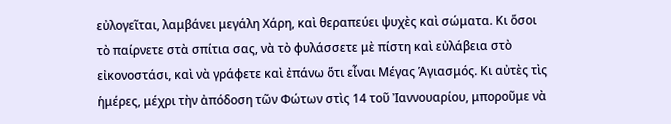εὐλογεῖται, λαμβάνει μεγάλη Χάρη, καὶ θεραπεύει ψυχὲς καὶ σώματα. Κι ὅσοι τὸ παίρνετε στὰ σπίτια σας, νὰ τὸ φυλάσσετε μὲ πίστη καὶ εὐλάβεια στὸ εἰκονοστάσι, καὶ νὰ γράφετε καὶ ἐπάνω ὅτι εἶναι Μέγας Ἁγιασμός. Κι αὐτὲς τὶς ἡμέρες, μέχρι τὴν ἀπόδοση τῶν Φώτων στὶς 14 τοῦ Ἰαννουαρίου, μποροῦμε νὰ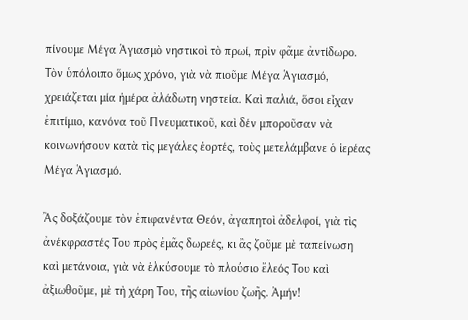πίνουμε Μέγα Ἁγιασμὸ νηστικοὶ τὸ πρωί, πρὶν φᾶμε ἀντίδωρο. Τὸν ὑπόλοιπο ὅμως χρόνο, γιὰ νὰ πιοῦμε Μέγα Ἁγιασμό, χρειάζεται μία ἡμέρα ἀλάδωτη νηστεία. Καὶ παλιά, ὅσοι εἶχαν ἐπιτίμιο, κανόνα τοῦ Πνευματικοῦ, καὶ δέν μποροῦσαν νὰ κοινωνήσουν κατὰ τὶς μεγάλες ἑορτές, τοὺς μετελάμβανε ὁ ἱερέας Μέγα Ἁγιασμό.

Ἂς δοξάζουμε τὸν ἐπιφανέντα Θεόν, ἀγαπητοὶ ἀδελφοί, γιὰ τὶς ἀνέκφραστές Του πρὸς ἐμᾶς δωρεές, κι ἂς ζοῦμε μὲ ταπείνωση καὶ μετάνοια, γιὰ νὰ ἑλκύσουμε τὸ πλούσιο ἔλεός Του καὶ ἀξιωθοῦμε, μὲ τὴ χάρη Του, τῆς αἰωνίου ζωῆς. Ἀμήν!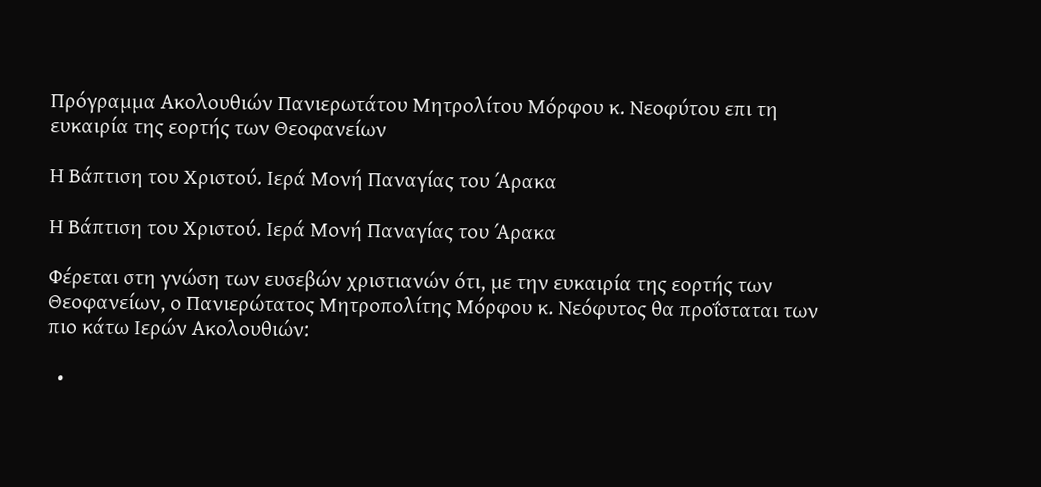Πρόγραμμα Ακολουθιών Πανιερωτάτου Μητρολίτου Μόρφου κ. Νεοφύτου επι τη ευκαιρία της εορτής των Θεοφανείων

Η Βάπτιση του Χριστού. Ιερά Μονή Παναγίας του Άρακα

Η Βάπτιση του Χριστού. Ιερά Μονή Παναγίας του Άρακα

Φέρεται στη γνώση των ευσεβών χριστιανών ότι, με την ευκαιρία της εορτής των Θεοφανείων, ο Πανιερώτατος Μητροπολίτης Μόρφου κ. Νεόφυτος θα προΐσταται των πιο κάτω Ιερών Ακολουθιών:

  •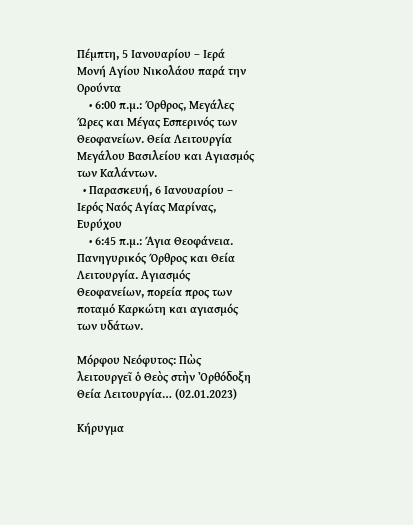Πέμπτη, 5 Ιανουαρίου – Ιερά Μονή Αγίου Νικολάου παρά την Ορούντα
    • 6:00 π.μ.: Όρθρος, Μεγάλες Ώρες και Μέγας Εσπερινός των Θεοφανείων. Θεία Λειτουργία Μεγάλου Βασιλείου και Αγιασμός των Καλάντων.
  • Παρασκευή, 6 Ιανουαρίου – Ιερός Ναός Αγίας Μαρίνας, Ευρύχου
    • 6:45 π.μ.: Άγια Θεοφάνεια. Πανηγυρικός Όρθρος και Θεία Λειτουργία. Αγιασμός Θεοφανείων, πορεία προς των ποταμό Καρκώτη και αγιασμός των υδάτων.

Μόρφου Νεόφυτος: Πὼς λειτουργεῖ ὁ Θεὸς στὴν Ὀρθόδοξη Θεία Λειτουργία… (02.01.2023)

Κήρυγμα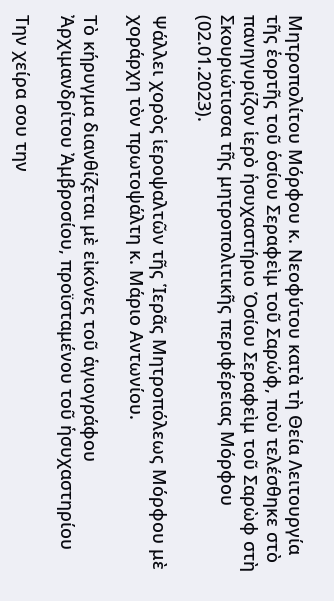Μητροπολίτου Μόρφου κ. Νεοφύτου κατὰ τὴ Θεία Λειτουργία τῆς ἑορτῆς τοῦ ὁσίου Σεραφεὶμ τοῦ Σαρώφ, ποὺ τελέσθηκε στὸ πανηγυρίζον ἱερὸ ἡσυχαστήριο Ὁσίου Σεραφεὶμ τοῦ Σαρὼφ στὴ Σκουριώτισσα τῆς μητροπολιτικῆς περιφέρειας Μόρφου (02.01.2023).

Ψάλλει χορὸς ἱεροψαλτῶν τῆς Ἱερᾶς Μητροπόλεως Μόρφου μὲ χοράρχη τὸν πρωτοψάλτη κ. Μάριο Αντωνίου.

Τὸ κήρυγμα διανθίζεται μὲ εἰκόνες τοῦ ἁγιογράφου Ἀρχιμανδρίτου Ἀμβροσίου, προϊσταμένου τοῦ ἡσυχαστηρίου

Την χείρα σου την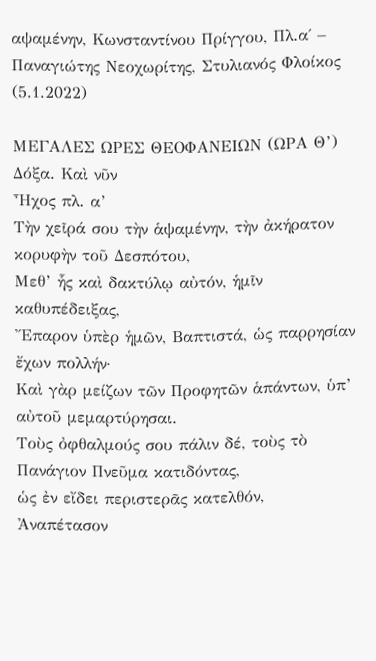αψαμένην, Κωνσταντίνου Πρίγγου, Πλ.α΄ – Παναγιώτης Νεοχωρίτης, Στυλιανός Φλοίκος (5.1.2022)

ΜΕΓΑΛΕΣ ΩΡΕΣ ΘΕΟΦΑΝΕΙΩΝ (ΩΡΑ Θ’)
Δόξα. Καὶ νῦν
Ἦχος πλ. α’
Τὴν χεῖρά σου τὴν ἁψαμένην, τὴν ἀκήρατον κορυφὴν τοῦ Δεσπότου,
Μεθ’ ἧς καὶ δακτύλῳ αὐτόν, ἡμῖν καθυπέδειξας,
Ἔπαρον ὑπὲρ ἡμῶν, Βαπτιστά, ὡς παρρησίαν ἔχων πολλήν·
Καὶ γὰρ μείζων τῶν Προφητῶν ἁπάντων, ὑπ’ αὐτοῦ μεμαρτύρησαι.
Τοὺς ὀφθαλμούς σου πάλιν δέ, τοὺς τὸ Πανάγιον Πνεῦμα κατιδόντας,
ὡς ἐν εἴδει περιστερᾶς κατελθόν,
Ἀναπέτασον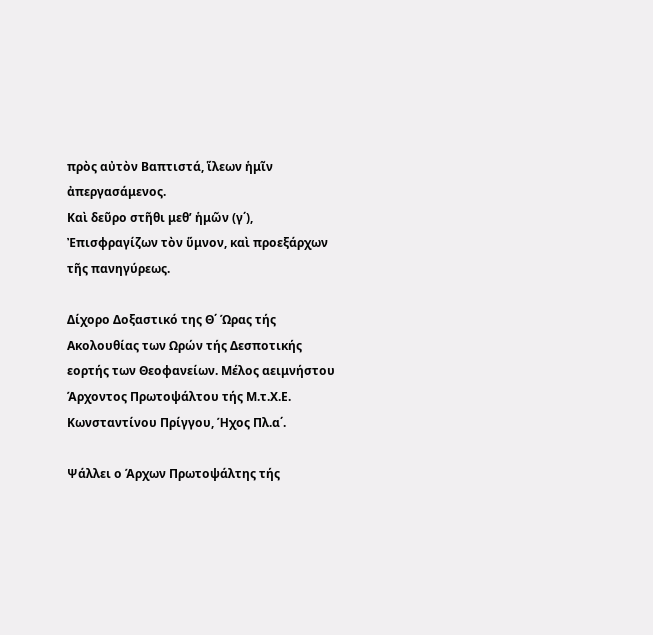πρὸς αὐτὸν Βαπτιστά, ἵλεων ἡμῖν ἀπεργασάμενος.
Καὶ δεῦρο στῆθι μεθ’ ἡμῶν (γ΄), Ἐπισφραγίζων τὸν ὕμνον, καὶ προεξάρχων τῆς πανηγύρεως.

Δίχορο Δοξαστικό της Θ΄ Ώρας τής Ακολουθίας των Ωρών τής Δεσποτικής εορτής των Θεοφανείων. Μέλος αειμνήστου Άρχοντος Πρωτοψάλτου τής Μ.τ.Χ.Ε. Κωνσταντίνου Πρίγγου, Ήχος Πλ.α΄.

Ψάλλει ο Άρχων Πρωτοψάλτης τής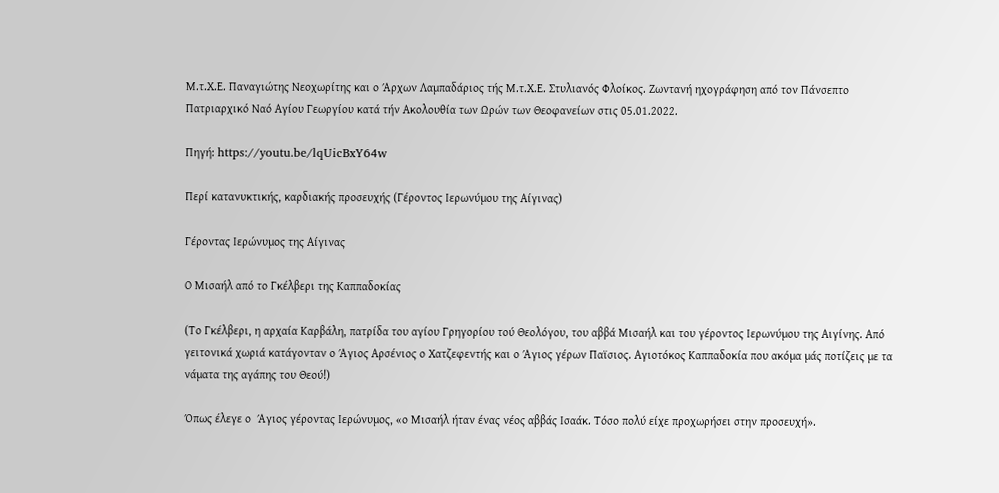Μ.τ.Χ.Ε. Παναγιώτης Νεοχωρίτης και ο Άρχων Λαμπαδάριος τής Μ.τ.Χ.Ε. Στυλιανός Φλοίκος. Ζωντανή ηχογράφηση από τον Πάνσεπτο Πατριαρχικό Ναό Αγίου Γεωργίου κατά τήν Ακολουθία των Ωρών των Θεοφανείων στις 05.01.2022.

Πηγή: https://youtu.be/lqUicBxY64w

Περί κατανυκτικής, καρδιακής προσευχής (Γέροντος Ιερωνύμου της Αίγινας)

Γέροντας Ιερώνυμος της Αίγινας

Ο Μισαήλ από το Γκέλβερι της Καππαδοκίας

(Το Γκέλβερι, η αρχαία Καρβάλη, πατρίδα του αγίου Γρηγορίου τού Θεολόγου, του αββά Μισαήλ και του γέροντος Ιερωνύμου της Αιγίνης. Από γειτονικά χωριά κατάγονταν ο Άγιος Αρσένιος ο Χατζεφεντής και ο Άγιος γέρων Παϊσιος. Αγιοτόκος Καππαδοκία που ακόμα μάς ποτίζεις με τα νάματα της αγάπης του Θεού!)

Όπως έλεγε ο  Άγιος γέροντας Ιερώνυμος, «ο Μισαήλ ήταν ένας νέος αββάς Ισαάκ. Τόσο πολύ είχε προχωρήσει στην προσευχή».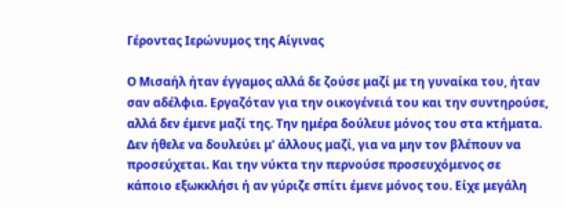Γέροντας Ιερώνυμος της Αίγινας

Ο Μισαήλ ήταν έγγαμος αλλά δε ζούσε μαζί με τη γυναίκα του, ήταν σαν αδέλφια. Εργαζόταν για την οικογένειά του και την συντηρούσε, αλλά δεν έμενε μαζί της. Την ημέρα δούλευε μόνος του στα κτήματα. Δεν ήθελε να δουλεύει μ’ άλλους μαζί, για να μην τον βλέπουν να προσεύχεται. Και την νύκτα την περνούσε προσευχόμενος σε κάποιο εξωκκλήσι ή αν γύριζε σπίτι έμενε μόνος του. Είχε μεγάλη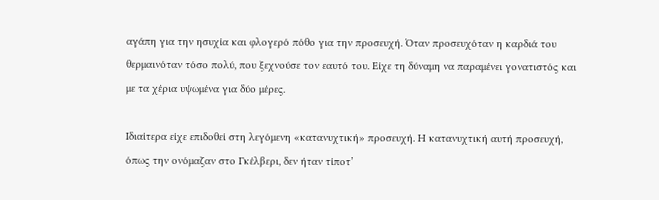αγάπη για την ησυχία και φλογερό πόθο για την προσευχή. Όταν προσευχόταν η καρδιά του θερμαινόταν τόσο πολύ, που ξεχνούσε τον εαυτό του. Είχε τη δύναμη να παραμένει γονατιστός και με τα χέρια υψωμένα για δύο μέρες.

Ιδιαίτερα είχε επιδοθεί στη λεγόμενη «κατανυχτική» προσευχή. Η κατανυχτική αυτή προσευχή, όπως την ονόμαζαν στο Γκέλβερι, δεν ήταν τίποτ’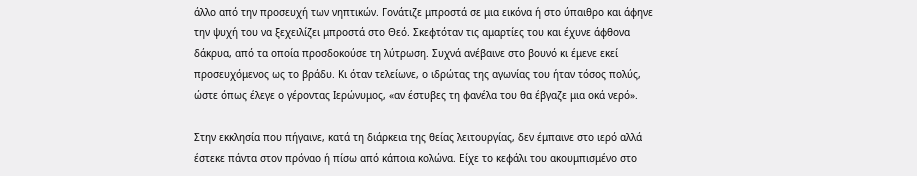άλλο από την προσευχή των νηπτικών. Γονάτιζε μπροστά σε μια εικόνα ή στο ύπαιθρο και άφηνε την ψυχή του να ξεχειλίζει μπροστά στο Θεό. Σκεφτόταν τις αμαρτίες του και έχυνε άφθονα δάκρυα, από τα οποία προσδοκούσε τη λύτρωση. Συχνά ανέβαινε στο βουνό κι έμενε εκεί προσευχόμενος ως το βράδυ. Κι όταν τελείωνε, ο ιδρώτας της αγωνίας του ήταν τόσος πολύς, ώστε όπως έλεγε ο γέροντας Ιερώνυμος, «αν έστυβες τη φανέλα του θα έβγαζε μια οκά νερό».

Στην εκκλησία που πήγαινε, κατά τη διάρκεια της θείας λειτουργίας, δεν έμπαινε στο ιερό αλλά έστεκε πάντα στον πρόναο ή πίσω από κάποια κολώνα. Είχε το κεφάλι του ακουμπισμένο στο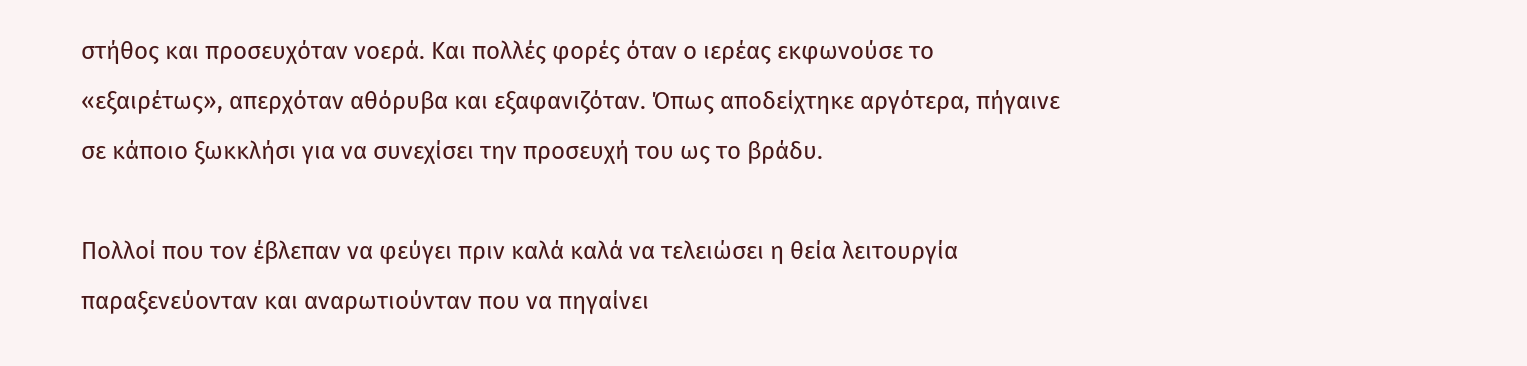στήθος και προσευχόταν νοερά. Και πολλές φορές όταν ο ιερέας εκφωνούσε το «εξαιρέτως», απερχόταν αθόρυβα και εξαφανιζόταν. Όπως αποδείχτηκε αργότερα, πήγαινε σε κάποιο ξωκκλήσι για να συνεχίσει την προσευχή του ως το βράδυ.

Πολλοί που τον έβλεπαν να φεύγει πριν καλά καλά να τελειώσει η θεία λειτουργία παραξενεύονταν και αναρωτιούνταν που να πηγαίνει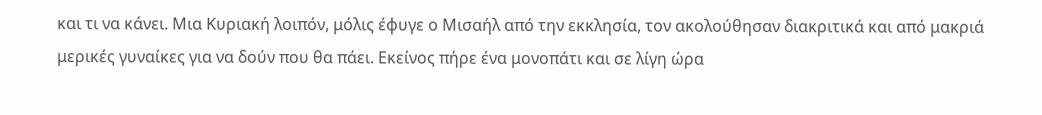και τι να κάνει. Μια Κυριακή λοιπόν, μόλις έφυγε ο Μισαήλ από την εκκλησία, τον ακολούθησαν διακριτικά και από μακριά μερικές γυναίκες για να δούν που θα πάει. Εκείνος πήρε ένα μονοπάτι και σε λίγη ώρα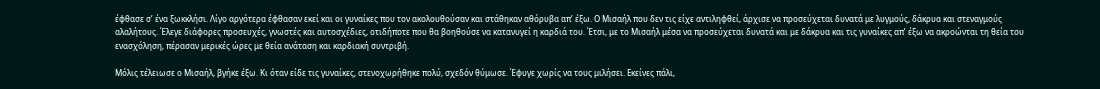έφθασε σ’ ένα ξωκκλήσι. Λίγο αργότερα έφθασαν εκεί και οι γυναίκες που τον ακολουθούσαν και στάθηκαν αθόρυβα απ’ έξω. Ο Μισαήλ που δεν τις είχε αντιληφθεί, άρχισε να προσεύχεται δυνατά με λυγμούς, δάκρυα και στεναγμούς αλαλήτους. Έλεγε διάφορες προσευχές, γνωστές και αυτοσχέδιες, οτιδήποτε που θα βοηθούσε να κατανυγεί η καρδιά του. Έτσι, με το Μισαήλ μέσα να προσεύχεται δυνατά και με δάκρυα και τις γυναίκες απ’ έξω να ακροώνται τη θεία του ενασχόληση, πέρασαν μερικές ώρες με θεία ανάταση και καρδιακή συντριβή.

Μόλις τέλειωσε ο Μισαήλ, βγήκε έξω. Κι όταν είδε τις γυναίκες, στενοχωρήθηκε πολύ, σχεδόν θύμωσε. Έφυγε χωρίς να τους μιλήσει. Εκείνες πάλι,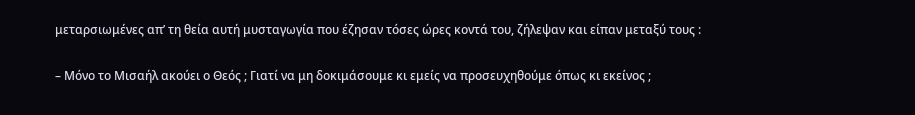μεταρσιωμένες απ’ τη θεία αυτή μυσταγωγία που έζησαν τόσες ώρες κοντά του, ζήλεψαν και είπαν μεταξύ τους :

– Μόνο το Μισαήλ ακούει ο Θεός ; Γιατί να μη δοκιμάσουμε κι εμείς να προσευχηθούμε όπως κι εκείνος ;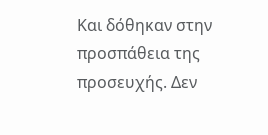Και δόθηκαν στην προσπάθεια της προσευχής. Δεν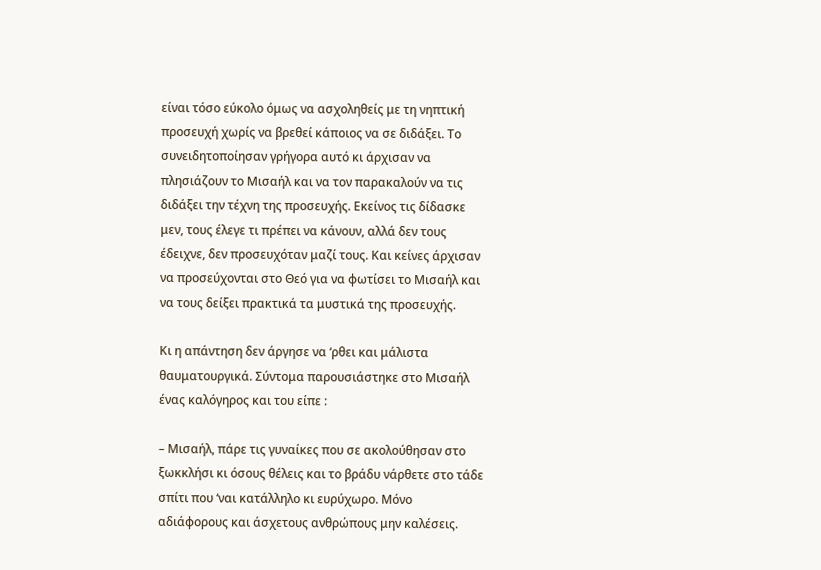είναι τόσο εύκολο όμως να ασχοληθείς με τη νηπτική προσευχή χωρίς να βρεθεί κάποιος να σε διδάξει. Το συνειδητοποίησαν γρήγορα αυτό κι άρχισαν να πλησιάζουν το Μισαήλ και να τον παρακαλούν να τις διδάξει την τέχνη της προσευχής. Εκείνος τις δίδασκε μεν, τους έλεγε τι πρέπει να κάνουν, αλλά δεν τους έδειχνε, δεν προσευχόταν μαζί τους. Και κείνες άρχισαν να προσεύχονται στο Θεό για να φωτίσει το Μισαήλ και να τους δείξει πρακτικά τα μυστικά της προσευχής.

Κι η απάντηση δεν άργησε να ‘ρθει και μάλιστα θαυματουργικά. Σύντομα παρουσιάστηκε στο Μισαήλ ένας καλόγηρος και του είπε :

– Μισαήλ, πάρε τις γυναίκες που σε ακολούθησαν στο ξωκκλήσι κι όσους θέλεις και το βράδυ νάρθετε στο τάδε σπίτι που ‘ναι κατάλληλο κι ευρύχωρο. Μόνο αδιάφορους και άσχετους ανθρώπους μην καλέσεις.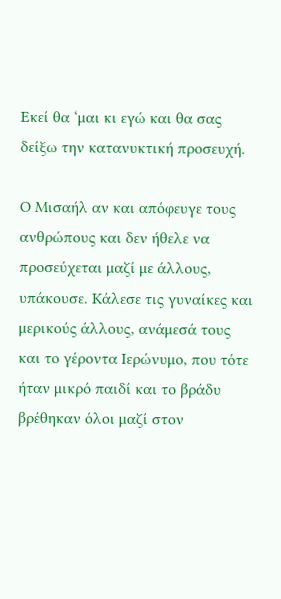Εκεί θα ‘μαι κι εγώ και θα σας δείξω την κατανυκτική προσευχή.

Ο Μισαήλ αν και απόφευγε τους ανθρώπους και δεν ήθελε να προσεύχεται μαζί με άλλους, υπάκουσε. Κάλεσε τις γυναίκες και μερικούς άλλους, ανάμεσά τους και το γέροντα Ιερώνυμο, που τότε ήταν μικρό παιδί και το βράδυ βρέθηκαν όλοι μαζί στον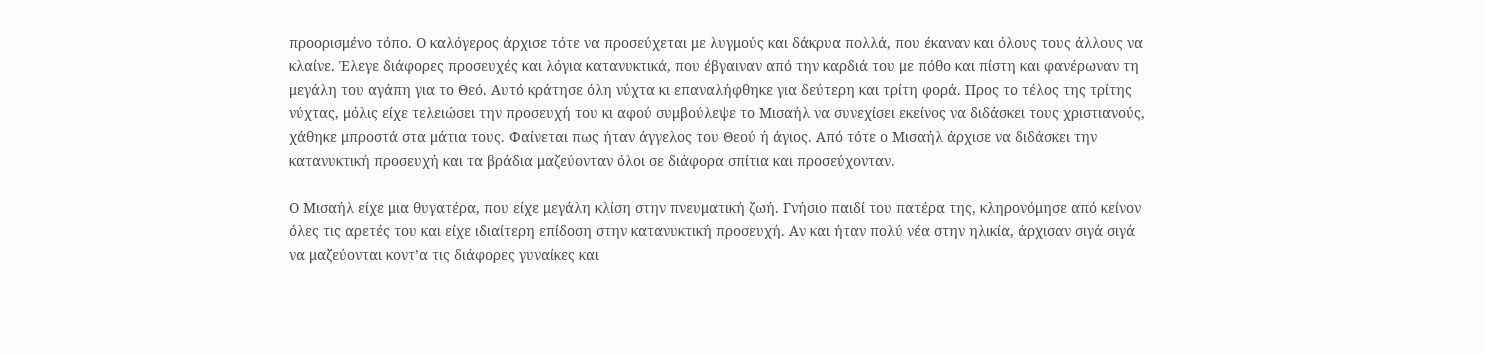προορισμένο τόπο. Ο καλόγερος άρχισε τότε να προσεύχεται με λυγμούς και δάκρυα πολλά, που έκαναν και όλους τους άλλους να κλαίνε. Έλεγε διάφορες προσευχές και λόγια κατανυκτικά, που έβγαιναν από την καρδιά του με πόθο και πίστη και φανέρωναν τη μεγάλη του αγάπη για το Θεό. Αυτό κράτησε όλη νύχτα κι επαναλήφθηκε για δεύτερη και τρίτη φορά. Προς το τέλος της τρίτης νύχτας, μόλις είχε τελειώσει την προσευχή του κι αφού συμβούλεψε το Μισαήλ να συνεχίσει εκείνος να διδάσκει τους χριστιανούς, χάθηκε μπροστά στα μάτια τους. Φαίνεται πως ήταν άγγελος του Θεού ή άγιος. Από τότε ο Μισαήλ άρχισε να διδάσκει την κατανυκτική προσευχή και τα βράδια μαζεύονταν όλοι σε διάφορα σπίτια και προσεύχονταν.

Ο Μισαήλ είχε μια θυγατέρα, που είχε μεγάλη κλίση στην πνευματική ζωή. Γνήσιο παιδί του πατέρα της, κληρονόμησε από κείνον όλες τις αρετές του και είχε ιδιαίτερη επίδοση στην κατανυκτική προσευχή. Αν και ήταν πολύ νέα στην ηλικία, άρχισαν σιγά σιγά να μαζεύονται κοντ’α τις διάφορες γυναίκες και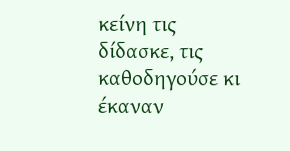κείνη τις δίδασκε, τις καθοδηγούσε κι έκαναν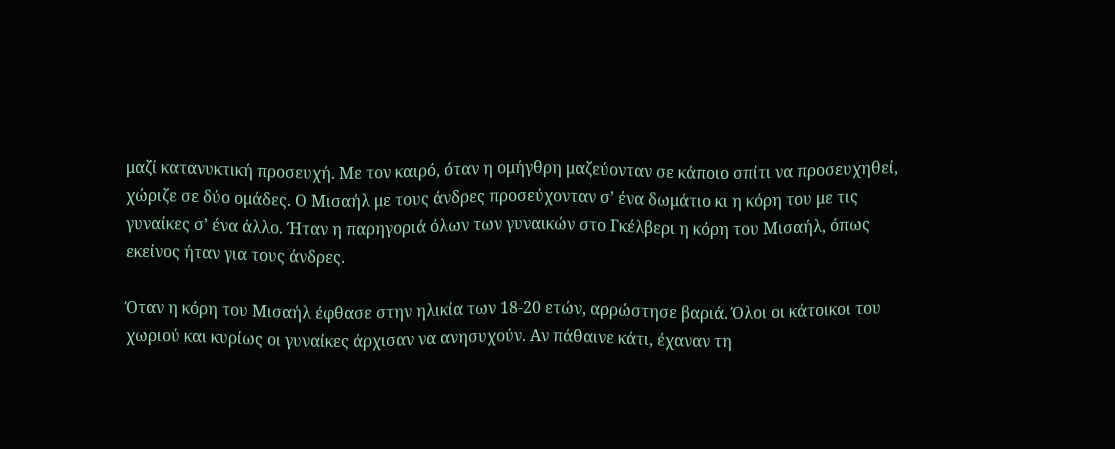μαζί κατανυκτική προσευχή. Με τον καιρό, όταν η ομήγθρη μαζεύονταν σε κάποιο σπίτι να προσευχηθεί, χώριζε σε δύο ομάδες. Ο Μισαήλ με τους άνδρες προσεύχονταν σ’ ένα δωμάτιο κι η κόρη του με τις γυναίκες σ’ ένα άλλο. Ήταν η παρηγοριά όλων των γυναικών στο Γκέλβερι η κόρη του Μισαήλ, όπως εκείνος ήταν για τους άνδρες.

Όταν η κόρη του Μισαήλ έφθασε στην ηλικία των 18-20 ετών, αρρώστησε βαριά. Όλοι οι κάτοικοι του χωριού και κυρίως οι γυναίκες άρχισαν να ανησυχούν. Αν πάθαινε κάτι, έχαναν τη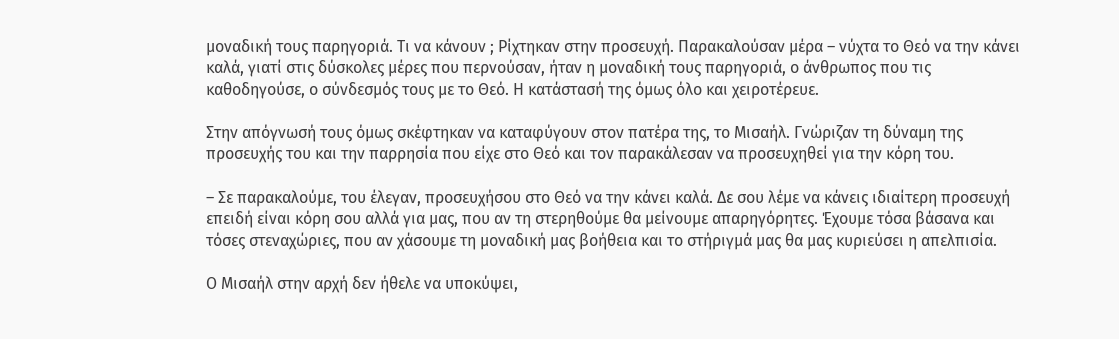μοναδική τους παρηγοριά. Τι να κάνουν ; Ρίχτηκαν στην προσευχή. Παρακαλούσαν μέρα – νύχτα το Θεό να την κάνει καλά, γιατί στις δύσκολες μέρες που περνούσαν, ήταν η μοναδική τους παρηγοριά, ο άνθρωπος που τις καθοδηγούσε, ο σύνδεσμός τους με το Θεό. Η κατάστασή της όμως όλο και χειροτέρευε.

Στην απόγνωσή τους όμως σκέφτηκαν να καταφύγουν στον πατέρα της, το Μισαήλ. Γνώριζαν τη δύναμη της προσευχής του και την παρρησία που είχε στο Θεό και τον παρακάλεσαν να προσευχηθεί για την κόρη του.

– Σε παρακαλούμε, του έλεγαν, προσευχήσου στο Θεό να την κάνει καλά. Δε σου λέμε να κάνεις ιδιαίτερη προσευχή επειδή είναι κόρη σου αλλά για μας, που αν τη στερηθούμε θα μείνουμε απαρηγόρητες. Έχουμε τόσα βάσανα και τόσες στεναχώριες, που αν χάσουμε τη μοναδική μας βοήθεια και το στήριγμά μας θα μας κυριεύσει η απελπισία.

Ο Μισαήλ στην αρχή δεν ήθελε να υποκύψει,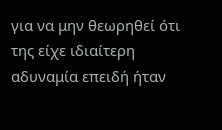για να μην θεωρηθεί ότι της είχε ιδιαίτερη αδυναμία επειδή ήταν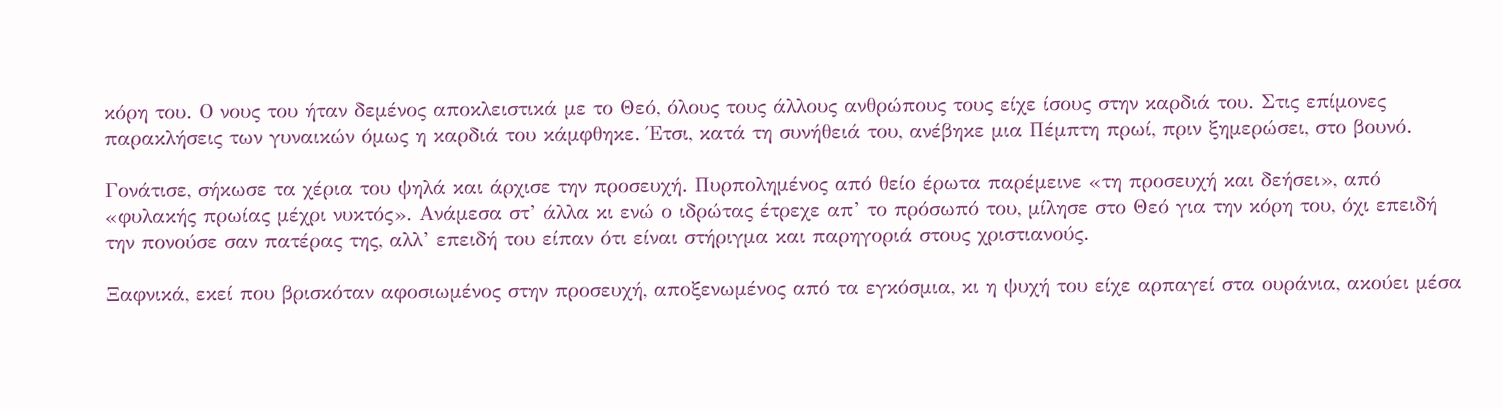κόρη του. Ο νους του ήταν δεμένος αποκλειστικά με το Θεό, όλους τους άλλους ανθρώπους τους είχε ίσους στην καρδιά του. Στις επίμονες παρακλήσεις των γυναικών όμως η καρδιά του κάμφθηκε. Έτσι, κατά τη συνήθειά του, ανέβηκε μια Πέμπτη πρωί, πριν ξημερώσει, στο βουνό.

Γονάτισε, σήκωσε τα χέρια του ψηλά και άρχισε την προσευχή. Πυρπολημένος από θείο έρωτα παρέμεινε «τη προσευχή και δεήσει», από «φυλακής πρωίας μέχρι νυκτός». Ανάμεσα στ’ άλλα κι ενώ ο ιδρώτας έτρεχε απ’ το πρόσωπό του, μίλησε στο Θεό για την κόρη του, όχι επειδή την πονούσε σαν πατέρας της, αλλ’ επειδή του είπαν ότι είναι στήριγμα και παρηγοριά στους χριστιανούς.

Ξαφνικά, εκεί που βρισκόταν αφοσιωμένος στην προσευχή, αποξενωμένος από τα εγκόσμια, κι η ψυχή του είχε αρπαγεί στα ουράνια, ακούει μέσα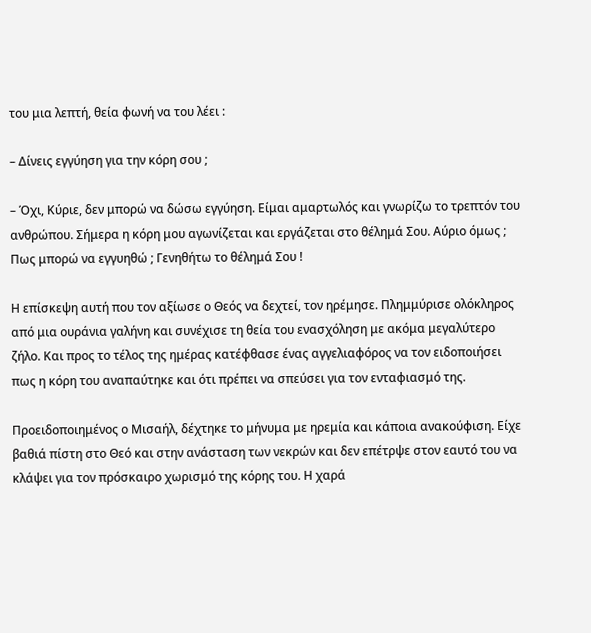του μια λεπτή, θεία φωνή να του λέει :

– Δίνεις εγγύηση για την κόρη σου ;

– Όχι, Κύριε, δεν μπορώ να δώσω εγγύηση. Είμαι αμαρτωλός και γνωρίζω το τρεπτόν του ανθρώπου. Σήμερα η κόρη μου αγωνίζεται και εργάζεται στο θέλημά Σου. Αύριο όμως ; Πως μπορώ να εγγυηθώ ; Γενηθήτω το θέλημά Σου !

Η επίσκεψη αυτή που τον αξίωσε ο Θεός να δεχτεί, τον ηρέμησε. Πλημμύρισε ολόκληρος από μια ουράνια γαλήνη και συνέχισε τη θεία του ενασχόληση με ακόμα μεγαλύτερο ζήλο. Και προς το τέλος της ημέρας κατέφθασε ένας αγγελιαφόρος να τον ειδοποιήσει πως η κόρη του αναπαύτηκε και ότι πρέπει να σπεύσει για τον ενταφιασμό της.

Προειδοποιημένος ο Μισαήλ, δέχτηκε το μήνυμα με ηρεμία και κάποια ανακούφιση. Είχε βαθιά πίστη στο Θεό και στην ανάσταση των νεκρών και δεν επέτρψε στον εαυτό του να κλάψει για τον πρόσκαιρο χωρισμό της κόρης του. Η χαρά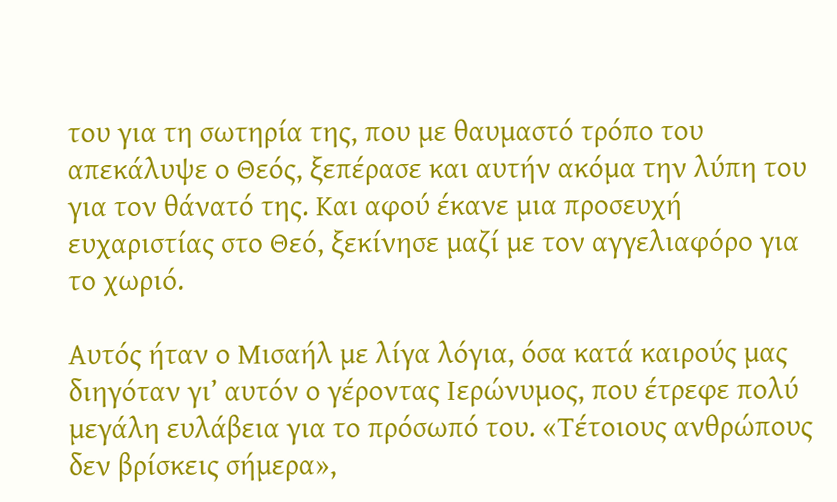του για τη σωτηρία της, που με θαυμαστό τρόπο του απεκάλυψε ο Θεός, ξεπέρασε και αυτήν ακόμα την λύπη του για τον θάνατό της. Και αφού έκανε μια προσευχή ευχαριστίας στο Θεό, ξεκίνησε μαζί με τον αγγελιαφόρο για το χωριό.

Αυτός ήταν ο Μισαήλ με λίγα λόγια, όσα κατά καιρούς μας διηγόταν γι’ αυτόν ο γέροντας Ιερώνυμος, που έτρεφε πολύ μεγάλη ευλάβεια για το πρόσωπό του. «Τέτοιους ανθρώπους δεν βρίσκεις σήμερα»,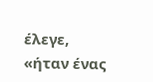έλεγε, «ήταν ένας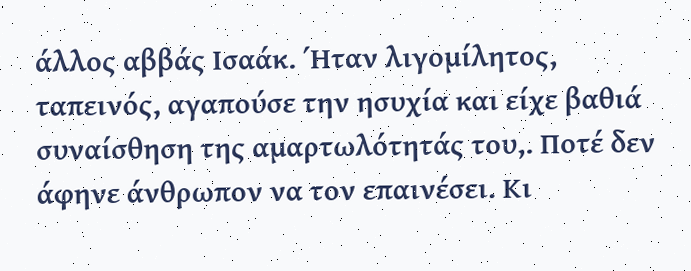άλλος αββάς Ισαάκ. Ήταν λιγομίλητος, ταπεινός, αγαπούσε την ησυχία και είχε βαθιά συναίσθηση της αμαρτωλότητάς του,. Ποτέ δεν άφηνε άνθρωπον να τον επαινέσει. Κι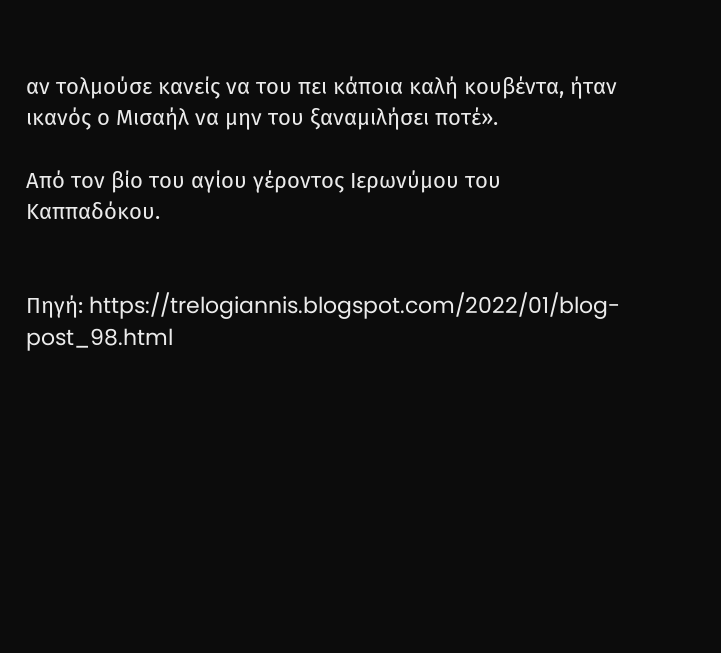αν τολμούσε κανείς να του πει κάποια καλή κουβέντα, ήταν ικανός ο Μισαήλ να μην του ξαναμιλήσει ποτέ».

Από τον βίο του αγίου γέροντος Ιερωνύμου του Καππαδόκου.


Πηγή: https://trelogiannis.blogspot.com/2022/01/blog-post_98.html